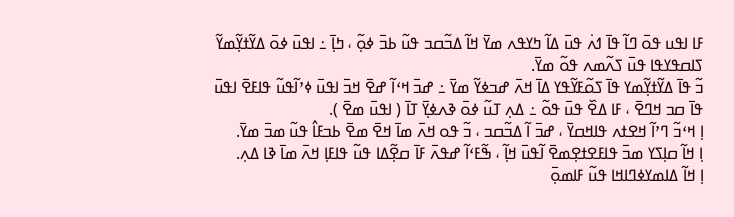ߓߊ ߊߟߎ ߟߋ߫ ߣߊ߬ ߟߊ߫ ߗߍ߭ ߟߎ߫ ߡߊ߬ ߤߌߟߍ ߘߌ߫ ߞߊ߬ ߡߏ߬ߛߏ ߟߎ߬ ߕߏ߫ ߦߋ߲߬ ، ߤߊ߲߫ ߸ ߊߟߎ߫ ߦߋ߫ ߡߌ߬ߙߌ߲߬ߘߌ߬ ߖߊߛߟߌߟߊ ߟߎ߫ ߖߍ߬ߘߍ ߟߋ߬ ߘߌ߫.
ߏ߬ ߟߊ߫ ߡߌ߬ߙߌ߲߬ߘߌ ߟߊ߫ ߖߋ߬ߓߌ߬ߟߌ ߡߊ߫ ߞߍ߫ ߝߏߦߌ߬ ߘߌ߫ ߸ ߝߏ߫ ߞߵߊ߬ ߝߐ߫ ߞߏ߫ ߊߟߎ߫ ߦߴߊ߬ߟߎ߬ ߟߊߓߐ߫ ߊߟߎ߫ ߟߊ߫ ߛߏ ߞߣߐ߫ ، ߓߊ ߡߐ߰ ߟߎ߫ ߟߋ߬ ߸ ߡߍ߲ ߠߎ߬ ߦߋ߫ ߢߍߦߌ߲߫ ߠߊ߫ ( ߊߟߎ߫ ߘߐ߫ ).
ߊ߲ ߞߵߏ߬ ߣߴߊ߬ ߞߐߙߍ ߟߊߞߛߌ߫ ، ߝߏ߫ ߊ߬ ߡߏ߬ߛߏ ، ߏ߬ ߟߋ ߞߍ߫ ߘߊ߫ ߞߐ߫ ߘߐ߫ ߕߏߓߊ߮ ߟߎ߬ ߘߏ߫ ߘߌ߫.
ߊ߲ ߞߊ߬ ߛߊ߲ߖߌ ߘߏ߫ ߟߊߓߐߙߐ߲ߘߐ߫ ߊ߬ߟߎ߫ ߞߊ߲߬ ، ߒ߬ߓߵߊ߬ ߝߟߍ߫ ߓߊ߫ ߛߐ߲߬ߡߊ ߟߎ߬ ߟߊߓߊ߲ ߞߍ߫ ߘߊ߫ ߢߊ ߡߍ߲.
ߊ߲ ߞߊ߬ ߡߊߘߌߦߣߊߞߊ ߟߎ߬ ߓߊߘߋ߲߫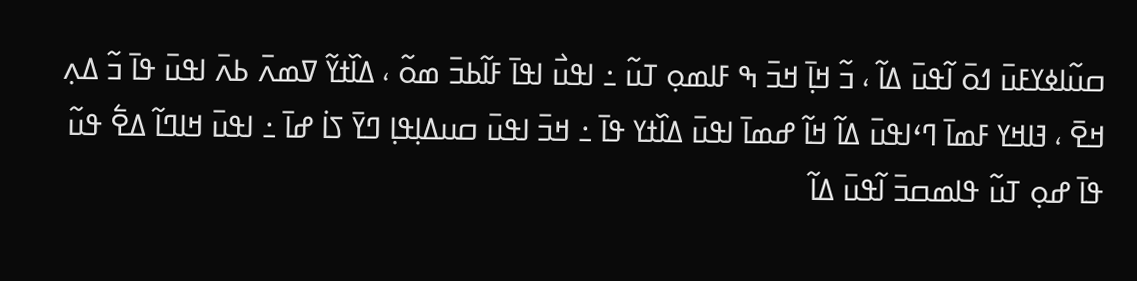ߛߎ߬ߊߦߌߓߎ߫ ߗߋ߫ ߊ߬ߟߎ߫ ߡߊ߬ ، ߏ߬ ߞߊ߲߫ ߞߏ߫ ߒ ߓߊߘߋ߲ ߠߎ߬ ߸ ߊߟߎ߯ ߊߟߊ߫ ߓߊ߬ߕߏ߫ ߘߋ߬ ، ߡߊ߰ߙߌ߬ ߜߘߍ߫ ߕߍ߫ ߊߟߎ߫ ߟߊ߫ ߏ߬ ߡߍ߲ ߞߐ߫ ، ߔߊߞߌ ߓߘߊ߫ ߣߵߊߟߎ߫ ߡߊ߬ ߞߊ߬ ߝߘߊ߫ ߊߟߎ߫ ߡߊ߰ߙߌ ߟߊ߫ ߸ ߞߏ߫ ߊߟߎ߫ ߛߎߡߊ߲ߟߊ߲ ߣߌ߫ ߖߊ߭ ߝߊ߫ ߸ ߊߟߎ߫ ߞߊߣߊ߬ ߡߐ߱ ߟߎ߬ ߟߊ߫ ߝߋ߲ ߠߎ߬ ߟߊߘߛߏ߫ ߊ߬ߟߎ߫ ߡߊ߬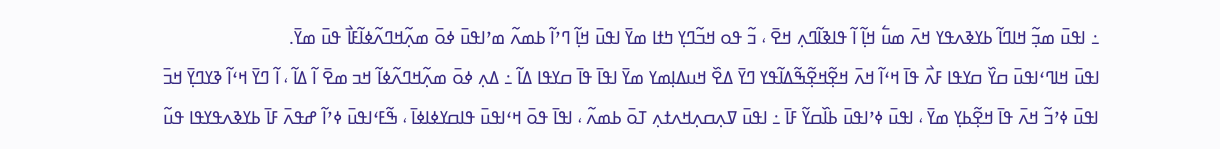߸ ߊߟߎ߫ ߘߏ߲߬ ߞߊߣߊ߬ ߕߌߢߍߟߌ ߞߍ߫ ߘߎ߱ ߞߊ߲߬ ߊ߬ ߟߊߢߊ߬ߣߍ߲ ߞߐ߫ ، ߏ߬ ߟߋ ߞߏ߬ߣߌ߲ ߤߙߊ ߘߌ߫ ߊߟߎ߫ ߞߊ߲߬ ߣߴߊ߬ ߕߘߍ߬ ߘߴߊߟߎ߫ ߦߋ߫ ߘߍ߲߬ߞߣߍ߬ߦߊ߬ߓߊ߯ ߟߎ߫ ߘߌ߫.
ߊߟߎ߫ ߞߊߣߵߊߟߎ߫ ߛߌ߰ ߛߌߟߊ ߓߍ߯ ߟߊ߫ ߞߵߊ߬ ߞߍ߫ ߞߐ߲߬ߞߐ߲߬ߒ߬ߡߊ߬ߟߌ ߣߌ߫ ߡߐ߰ ߞߎߡߊ߲ߘߌ ߘߌ߫ ߊߟߊ߫ ߟߊ߫ ߛߌߟߊ ߡߊ߬ ߸ ߡߍ߲ ߦߋ߫ ߘߍ߲߬ߞߣߍ߬ߦߊ߬ ߞߏ ߘߐ߫ ߊ߬ ߡߊ߬ ، ߊ߬ ߣߌ߫ ߞߵߊ߬ ߢߌߣߌ߲߫ ߞߏ߫ ߊߟߎ߫ ߦߴߏ߬ ߞߍ߫ ߟߊ߫ ߞߐ߲߬ߕߌ߲ ߘߌ߫ ، ߊߟߎ߫ ߦߴߊߟߎ߫ ߕߊ߰ߛߌ߬ ߓߊ߫ ߸ ߊߟߎ߫ ߜߍ߲ߛߍ߲ߞߍߙߍ߲ ߠߋ߫ ߕߘߍ߬ ، ߊߟߊ߫ ߟߋ߫ ߞߵߊߟߎ߫ ߟߊߛߌߦߊߦߊ߫ ، ߒ߬ߓߵߊߟߎ߫ ߦߴߊ߬ ߝߟߍ߫ ߓߊ߫ ߕߌߢߍߟߌߟߊ ߟߎ߬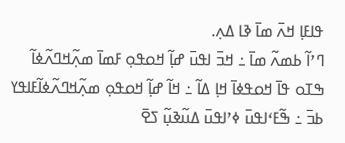ߟߊߓߊ߲ ߞߍ߫ ߘߊ߫ ߢߊ ߡߍ߲.
ߣߴߊ߬ ߕߘߍ߬ ߘߊ߫ ߸ ߞߏ߫ ߊߟߎ߫ ߝߊ߲߬ ߞߋߟߋ߲ ߓߘߊ߫ ߘߍ߲߬ߞߣߍ߬ߦߊ߬ ߒߠߋ ߟߊ߫ ߞߋߟߦߊ߫ ߞߊ߲ ߡߊ߬ ߸ ߞߊ߬ ߝߊ߲߬ ߞߋߟߋ߲ ߘߍ߲߬ߞߣߍ߬ߦߊ߬ߓߊߟߌ ߕߏ߫ ߸ ߒ߬ߓߵߊߟߎ߫ ߦߴߊߟߎ߫ ߡߎ߬ߢߎ߲߬ ߖߐ߫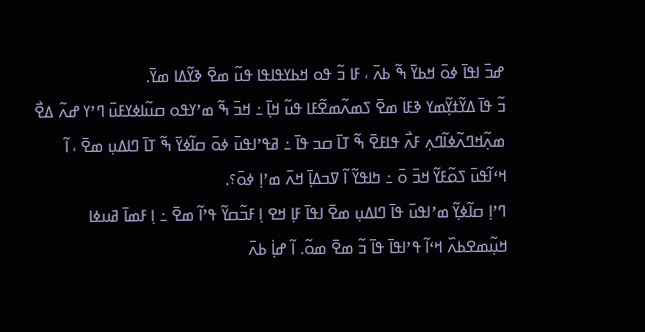ߝߏ߫ ߊߟߊ߫ ߦߋ߫ ߞߕߌ߫ ߒ߬ ߕߍ߫ ، ߓߊ ߏ߬ ߟߋ ߞߕߌߟߊߟߊ ߟߎ߬ ߘߐ߫ ߢߌ߬ߡߊ ߘߌ߫.
ߏ߬ ߟߊ߫ ߡߌ߬ߙߌ߲߬ߘߌ ߢߓߊ ߘߐ߫ ߖߘߍ߬ߘߐ߬ߓߊ ߟߎ߬ ߞߊ߲߫ ߸ ߞߏ߫ ߒ߬ ߘߴߌߟߋ ߛߎ߬ߊߦߌߓߎ߫ ߣߴߌ ߝߍ߬ ߡߐ߯ ߘߍ߲߬ߞߣߍ߬ߦߊ߬ߣߍ߲ ߓߍ߯ ߟߊߓߐ߫ ߒ߬ ߠߊ߫ ߛߏ ߟߊ߫ ߸ ߥߟߴߊߟߎ߫ ߦߋ߫ ߛߊ߬ߦߌ߫ ߒ߬ ߠߊ߫ ߣߊߡߎ߲ ߘߐ߫ ، ߊ߬ ߞߵߊ߬ߟߎ߫ ߖߋ߬ߓߌ߬ ߞߏ߫ ߋ߫ ߸ ߤߊߟߌ߬ ߊ߬ ߜߏߡߊ߲߫ ߞߍ߫ ߘߴߊ߲ ߦߋ߫؟.
ߣߴߊ߲ ߛߊ߬ߦߌ߲߬ ߘߴߊߟߎ߫ ߟߊ߫ ߣߊߡߎ߲ ߘߐ߫ ߊߟߊ߫ ߓߊ߲ ߞߐ ߊ߲ ߓߏ߬ߛߌ߬ ߟߴߊ߬ ߘߐ߫ ߸ ߊ߲ ߓߘߊ߫ ߥߎߦߊ ߞߎ߲߬ߘߐߕߍ߰ ߞߵߊ߬ ߟߴߊߟߊ߫ ߟߊ߫ ߏ߬ ߘߐ߫ ߘߋ߬. ߊ߬ ߝߊ߲߭ ߕߍ߫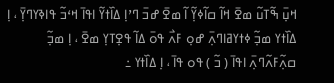ߞߎ߲߫ ߒ߬ߠߎ߬ ߘߐ߫ ߞߊ߬ ߛߊ߬ߦߌ߲߬ ߊ߬ ߘߐ߫ ߝߏ߫ ߣߴߊ߲ ߡߊ߰ߙߌ߬ ߊߟߊ߫ ߞߵߏ߬ ߟߊߢߌߣߌ߲߫ ، ߊ߲ ߡߊ߰ߙߌ ߘߏ߲߬ ߦߙߌߥߊߣߍ߲߫ ߝߋ߲ ߓߍ߯ ߟߋ߫ ߡߊ߬ ߟߐ߲ߠߌ߲ ߘߐ߫ ، ߊ߲ ߘߏ߲߬ ߛߍ߲߬ߓߍ߬ߣߍ߲߫ ߊߟߊ߫ ( ߏ߬ ) ߟߋ ߟߊ߫ ، ߊ߲ ߡߊ߰ߙߌ ߸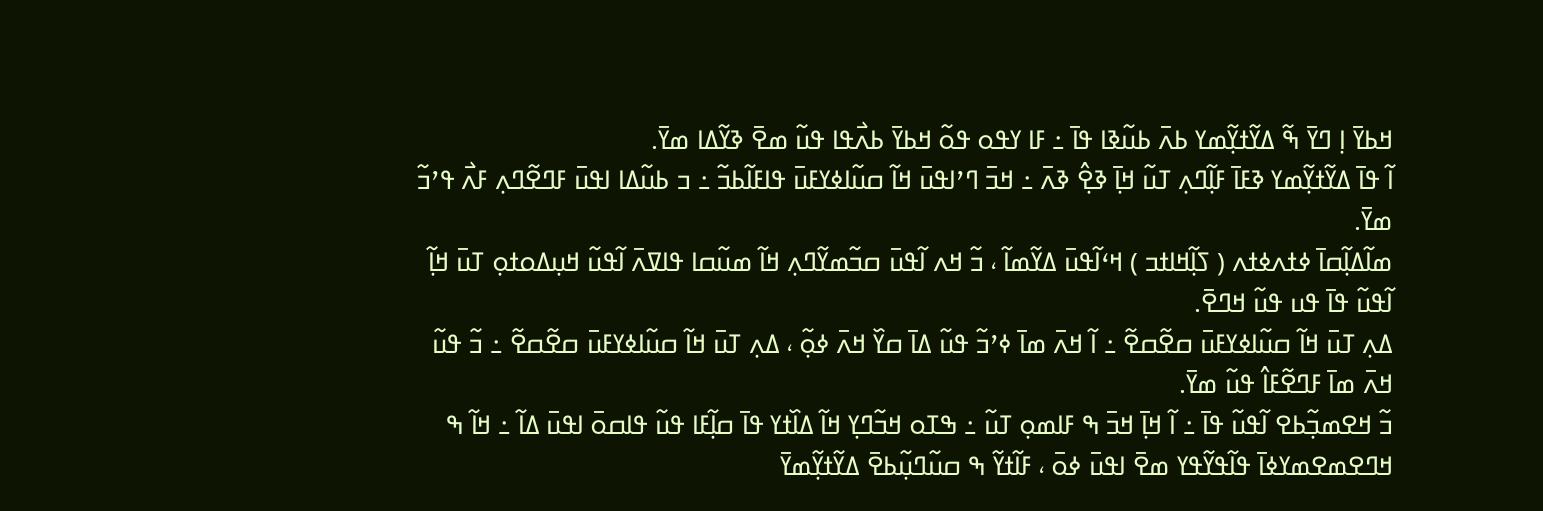ߞߕߌ߫ ߊ߲ ߣߌ߫ ߒ߬ ߡߌ߬ߙߌ߲߬ߘߌ ߕߍ߫ ߕߎ߬ߢߊ ߟߊ߫ ߸ ߓߊ ߌߟߋ ߟߋ߬ ߞߕߌ߫ ߕߍ߯ߟߊ ߟߎ߬ ߘߐ߫ ߢߌ߬ߡߊ ߘߌ߫.
ߊ߬ ߟߊ߫ ߡߌ߬ߙߌ߲߬ߘߌ ߢߓߊ߫ ߓߊ߲߬ߣߍ߲ ߠߎ߬ ߞߊ߲߫ ߢߐ߲߮ ߢߍ߫ ߸ ߞߏ߫ ߣߴߊߟߎ߫ ߞߊ߬ ߛߎ߬ߊߦߌߓߎ߫ ߟߊߓߊ߬ߕߏ߬ ߸ ߏ ߕߎ߬ߡߊ ߊߟߎ߫ ߓߣߐ߬ߣߍ߲ ߓߍ߯ ߟߴߏ߬ ߘߌ߫.
ߘߊ߬ߡߊ߲߬ߛߊ߫ ߦߙߍߦߙߍ ( ߖߊ߲߬ߞߊߙߏ ) ߞߵߊ߬ߟߎ߫ ߡߌ߬ߘߊ߬ ، ߏ߬ ߞߍ ߊ߬ߟߎ߫ ߛߏ߬ߘߌ߬ߣߍ߲ ߞߊ߬ ߘߎ߬ߛߊ ߟߊߜߍ߫ ߊ߬ߟߎ߬ ߞߎ߲ߡߋߙߋ߲ ߠߎ߫ ߞߊ߲߬ ߊ߬ߟߎ߬ ߟߊ߫ ߟߎ ߟߎ߬ ߞߣߐ߫.
ߡߍ߲ ߠߎ߫ ߞߊ߬ ߛߎ߬ߊߦߌߓߎ߫ ߛߐ߬ߛߐ߬ ߸ ߊ߬ ߞߍ߫ ߘߊ߫ ߦߴߏ߬ ߟߎ߬ ߡߊ߫ ߛߌ߰ ߞߍ߫ ߦߋ߲߬ ، ߡߍ߲ ߠߎ߫ ߞߊ߬ ߛߎ߬ߊߦߌߓߎ߫ ߛߐ߬ߛߐ߬ ߸ ߏ߬ ߟߎ߬ ߞߍ߫ ߘߊ߫ ߓߣߐ߬ߓߊ߮ ߟߎ߬ ߘߌ߫.
ߏ߬ ߞߐߘߏ߲߬ߕߐ ߊ߬ߟߎ߬ ߟߊ߫ ߸ ߊ߬ ߞߊ߲߫ ߞߏ߫ ߒ ߓߊߘߋ߲ ߠߎ߬ ߸ ߒߠߋ ߞߏ߬ߣߌ߲ ߞߊ߬ ߡߊ߰ߙߌ ߟߊ߫ ߛߊ߲߬ߓߊ ߟߎ߬ ߟߊߛߋ߫ ߊߟߎ߫ ߡߊ߬ ߸ ߞߊ߬ ߒ ߞߣߐߘߐߘߌߦߊ߫ ߟߊ߬ߟߌ߬ߟߌ ߘߐ߫ ߊߟߎ߫ ߦߋ߫ ، ߓߊ߬ߙߌ߬ ߒ ߛߎ߬ߣߎ߲߬ߕߐ߫ ߡߌ߬ߙߌ߲߬ߘߌ߫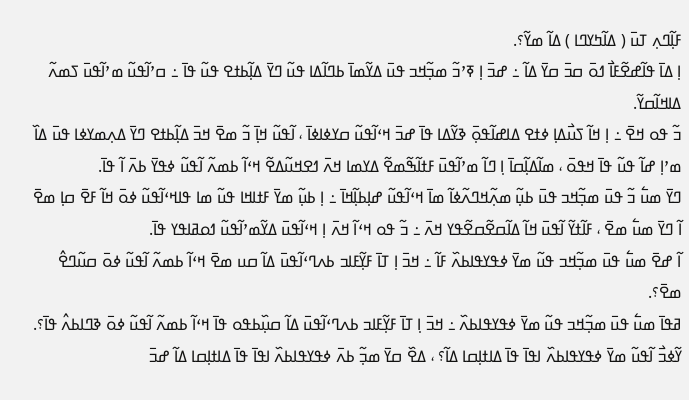ߓߊ߲߬ߣߍ߲ ߠߎ߫ ( ߡߊ߬ߤߌߣߊ ) ߡߊ߬ ߘߌ߬؟.
ߊ߲ ߡߊ߫ ߟߊ߬ߝߐ߬ߓߊ߯ ߗߋ߫ ߛߏ߫ ߛߌ߫ ߡߊ߬ ߸ ߝߏ߫ ߊ߲ ߧߴߏ߬ ߘߏ߲߬ߞߏ ߟߎ߫ ߡߌ߬ߘߊ߫ ߕߣߊ߬ߡߊ ߟߎ߬ ߣߌ߫ ߡߊ߲߬ߕߙߐ ߟߎ߬ ߟߊ߫ ߸ ߛߴߊ߬ߟߎ߬ ߘߴߊ߬ߟߎ߫ ߖߘߍ߬ ߡߊߞߊ߬ߛߌ߬.
ߏ߬ ߟߋ ߞߐ߫ ߸ ߊ߲ ߞߊ߬ ߖߎ߯ߡߊ߲ ߦߙߐ ߡߊߝߊ߬ߟߋ߲߫ ߢߌ߬ߡߊ ߟߊ߫ ߝߏ߫ ߞߵߊ߬ߟߎ߬ ߛߌߦߊߦߊ߫ ، ߊ߬ߟߎ߬ ߞߊ߲߫ ߏ߬ ߘߐ߫ ߞߏ߫ ߡߊ߲߬ߕߙߐ ߣߌ߫ ߡߍ߲ߘߌߦߊ ߟߎ߫ ߡߊ߰ ߘߴߊ߲ ߝߊ߬ ߟߎ߬ ߟߊ߫ ߞߟߋ߫ ، ߘߊ߬ߡߊ߲߬ߛߊ߫ ߊ߲ ߣߊ߬ ߘߴߊ߬ߟߎ߫ ߓߙߊ߬ߒ߬ߘߐ߬ ߡߌߘߊ ߞߍ߫ ߗߐߞߎ߬ߡߐ߬ ߞߵߊ߬ ߕߘߍ߬ ߊ߬ߟߎ߬ ߦߟߌ߫ ߕߍ߫ ߊ߬ ߟߊ߫.
ߣߌ߫ ߘߎ߱ ߏ߬ ߟߎ߫ ߘߏ߲߬ߞߏ ߟߎ߫ ߕߎ߲߬ ߘߍ߲߬ߞߣߍ߬ߦߊ߬ ߘߊ߫ ߞߵߊ߬ߟߎ߬ ߝߊ߲ߕߊ߲߬ߞߊ߫ ߸ ߊ߲ ߕߎ߲߬ ߘߌ߫ ߓߙߊߞߊ ߟߎ߬ ߘߊ ߟߊߞߵߊ߬ߟߎ߬ ߦߋ߫ ߞߊ߬ ߓߐ߫ ߛߊ߲ ߘߐ߫ ߊ߬ ߣߌ߫ ߘߎ߱ ߘߐ߫ ، ߓߊ߬ߙߌ߬ ߊ߬ߟߎ߫ ߞߊ߬ ߡߊ߬ߛߐ߬ߛߐ߬ߟߌ ߞߍ߫ ߸ ߏ߬ ߟߋ ߞߵߊ߬ ߞߍ߫ ߊ߲ ߞߵߊ߬ߟߎ߫ ߡߌ߬ߘߴߊ߬ߟߎ߬ ߗߋߥߊߟߌ ߟߊ߫.
ߊ߬ ߝߐ߫ ߘߎ߱ ߟߎ߫ ߘߏ߲߬ߞߏ ߟߎ߬ ߘߌ߫ ߦߟߌߟߊߕߍ߰ ߓߊ߬ ߸ ߞߏ߫ ߊ߲ ߠߊ߫ ߓߌ߲߬ߓߊߏ ߕߍߣߵߊ߬ߟߎ߫ ߡߊ߬ ߛߎ ߘߐ߫ ߞߵߊ߬ ߕߘߍ߬ ߊ߬ߟߎ߬ ߦߋ߫ ߛߎ߬ߣߐ߮ ߘߐ߫؟.
ߥߟߊ߫ ߘߎ߱ ߟߎ߫ ߘߏ߲߬ߞߏ ߟߎ߬ ߘߌ߫ ߦߟߌߟߊߕߍ߰ ߸ ߞߏ߫ ߊ߲ ߠߊ߫ ߓߌ߲߬ߓߊߏ ߕߍߣߵߊ߬ߟߎ߫ ߡߊ߬ ߛߎ߲߰ߕߟߋ ߟߊ߫ ߞߵߊ߬ ߕߘߍ߬ ߊ߬ߟߎ߬ ߦߋ߫ ߢߣߊߕߍ߮ ߟߊ߫؟.
ߌ߬ߦߏ߯ ߊ߬ߟߎ߬ ߘߌ߫ ߦߟߌߟߊߕߍ߰ ߊߟߊ߫ ߟߊ߫ ߡߊߙߊ߲ߛߊ ߡߊ߬؟ ، ߡߐ߰ ߛߌ߫ ߘߏ߲߬ ߕߍ߫ ߦߟߌߟߊߕߍ߰ ߊߟߊ߫ ߟߊ߫ ߡߊߙߊ߲ߛߊ ߡߊ߬ ߝߏ߫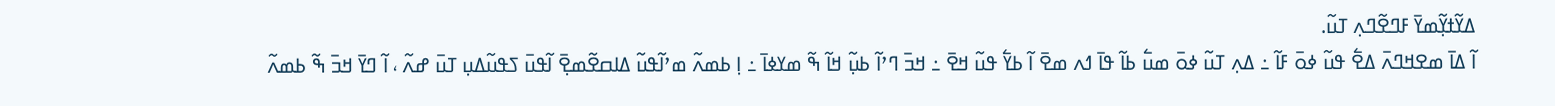ߡߌ߬ߙߌ߲߬ߘߌ߫ ߓߣߐ߬ߣߍ߲ ߠߎ߬.
ߊ߬ ߡߊ߫ ߘߐߞߣߍ߫ ߡߐ߱ ߟߎ߬ ߦߋ߫ ߓߊ߬ ߸ ߡߍ߲ ߠߎ߬ ߦߋ߫ ߘߎ߱ ߕߊ߬ ߟߊ߫ ߗߍ ߘߐ߫ ߊ߬ ߕߌ߱ ߟߎ߬ ߞߐ߫ ߸ ߞߏ߫ ߣߴߊ߬ ߕߎ߲߬ ߞߊ߬ ߒ߬ ߘߌߦߊ߫ ߸ ߊ߲ ߕߘߍ߬ ߘߴߊ߬ߟߎ߬ ߡߊߛߐ߬ߘߐ߲߫ ߊ߬ߟߎ߫ ߖߟߎ߬ߡߎ߲ ߠߎ߫ ߝߍ߬ ، ߊ߬ ߣߌ߫ ߞߏ߫ ߒ߬ ߕߘߍ߬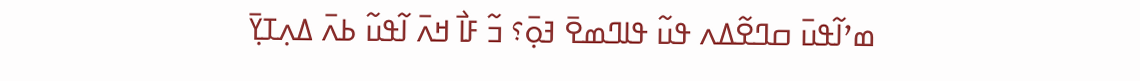ߘߴߊ߬ߟߎ߫ ߛߣߐ߬ߡߍ ߟߎ߬ ߟߊߣߘߐ߫ ߔߋ߲߫؟ ߏ߬ ߓߊ߯ ߞߍ߫ ߊ߬ߟߎ߬ ߕߍ߫ ߡߍ߲ߠߌ߲߫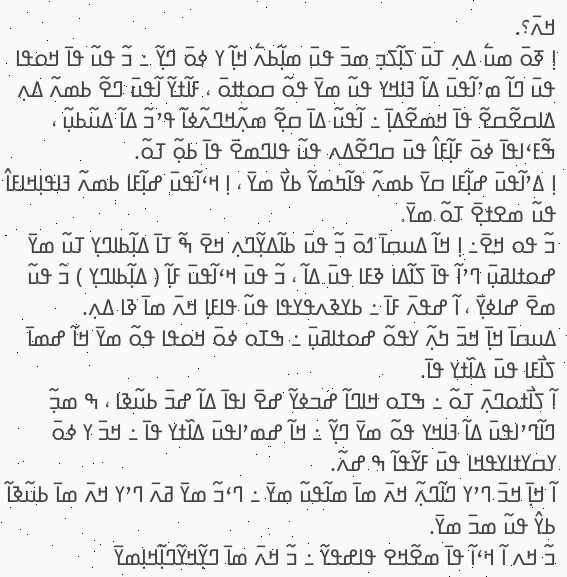ߞߍ߫؟.
ߊ߲ ߧߋ߫ ߘߎ߱ ߡߍ߲ ߠߎ߫ ߖߊ߲߬ߖߏ߲ ߘߏ߫ ߟߎ߫ ߘߊ߲߬ߕߍ߱ ߞߊ߲߬ ߌ ߦߋ߫ ߣߌ߲߬ ߸ ߏ߬ ߟߎ߬ ߟߊ߫ ߞߋߟߊ ߟߎ߫ ߣߊ߬ ߘߴߊ߬ߟߎ߫ ߡߊ߬ ߔߊߞߌ ߟߎ߬ ߘߌ߫ ߟߋ߬ ߛߋߚߋ߫ ، ߓߊ߬ߙߌ߬ ߊ߬ߟߎ߫ ߣߐ߬ ߕߘߍ߬ ߡߍ߲ ߡߊߛߐ߬ߛߐ߬ ߟߊ߫ ߞߘߐ߬ߡߊ߲߫ ߸ ߊ߬ߟߎ߬ ߡߊ߫ ߛߐ߲߬ ߘߍ߲߬ߞߣߍ߬ߦߊ߬ ߟߴߏ߬ ߡߊ߬ ߡߎ߬ߕߎ߲߬ ، ߒ߬ߓߵߊߟߊ߫ ߦߋ߫ ߓߊ߲߬ߓߊ߮ ߟߎ߫ ߛߣߐ߬ߡߍ ߟߎ߬ ߟߊߣߘߐ߫ ߟߊ߫ ߕߋ߲߬ ߠߋ߬.
ߊ߲ ߡߴߊ߬ߟߎ߫ ߝߊ߲߬ߓߊ ߛߌ߫ ߕߘߍ߬ ߟߊ߬ߤߘߌ߬ ߕߌ߯ ߘߌ߫ ، ߊ߲ ߞߵߊ߬ߟߎ߫ ߝߊ߲߬ߓߊ ߕߘߍ߬ ߔߊߟߊ߲ߞߊߓߊ߮ ߟߎ߬ ߘߐߙߐ߲߫ ߠߋ߬ ߘߌ߫.
ߏ߬ ߟߋ ߞߐ߫߸ ߊ߲ ߞߊ߬ ߡߎߛߊ߫ ߗߋ߫ ߏ߬ ߟߎ߫ ߕߊ߬ߡߌ߲߬ߣߍ߲ ߞߐ߫ ߒ߬ ߠߊ߫ ߡߊ߲߬ߕߊߣߌ߲ ߠߎ߬ ߘߌ߫ ߝߋߙߊߥߎ߲߫ ߣߴߊ߬ ߟߊ߫ ߖߊ߬ߡߊ ߢߓߊ ߟߎ߫ ߡߊ߬ ، ߏ߬ ߟߎ߫ ߞߵߊ߬ߟߎ߫ ߓߊ߲߬ ( ߡߊ߲߬ߕߊߣߌ߲ ) ߏ߬ ߟߎ߬ ߘߐ߫ ߝߊߦߌ߲߫ ، ߊ߬ ߝߟߍ߫ ߓߊ߫ ߸ ߕߌߢߍߟߌߟߊ ߟߎ߬ ߟߊߓߊ߲ ߞߍ߫ ߘߊ߫ ߢߊ ߡߍ߲.
ߡߎߛߊ߫ ߞߊ߲߫ ߞߏ߫ ߤߍ߲߬ ߌߟߋ߬ ߝߋߙߊߥߎ߲߫ ߸ ߒߠߋ ߦߋ߫ ߞߋߟߊ ߟߋ߬ ߘߌ߫ ߞߊ߬ ߝߘߊ߫ ߖߊ߯ߓߊ ߟߎ߫ ߡߊ߰ߙߌ ߟߊ߫.
ߊ߬ ߖߊ߯ߙߋߣߍ߲߫ ߠߋ߬ ߸ ߒߠߋ ߞߊߣߊ߬ ߝߏߦߌ߬ ߝߐ߫ ߊߟߊ߫ ߡߊ߬ ߝߏ߫ ߕߎ߬ߢߊ ، ߒ ߘߏ߲߬ ߣߊ߬ߣߴߊߟߎ߫ ߡߊ߬ ߔߊߞߌ ߟߋ߬ ߘߌ߫ ߣߌ߲߬ ߸ ߞߊ߬ ߝߘߴߊߟߎ߫ ߡߊ߰ߙߌ ߟߊ߫ ߸ ߞߏ߫ ߌ ߦߋ߫ ߌߛߌߙߊߌߟߞߊ ߟߎ߫ ߓߌ߬ߟߊ߬ ߒ ߝߍ߬.
ߊ߬ ߞߊ߲߫ ߞߏ߫ ߣߴߌ ߣߊ߬ߣߍ߲߬ ߞߍ߫ ߘߊ߫ ߘߊ߬ߟߎ߬ ߘߌ߫ ߸ ߣߵߏ߬ ߘߌ߫ ߥߍ߫ ߣߴߌ ߞߍ߫ ߘߊ߫ ߕߎ߬ߢߊ߬ ߕߌ߮ ߟߎ߬ ߘߏ߫ ߘߌ߫.
ߏ߬ ߞߍ ߊ߬ ߞߵߊ߬ ߟߊ߫ ߘߐ߬ߞߐ ߟߊߝߟߌ߬ ߸ ߏ߬ ߞߍ߫ ߘߊ߫ ߣߌ߲߬ߞߌ߬ߣߊ߲߬ߞߊ߲ߘߌ߫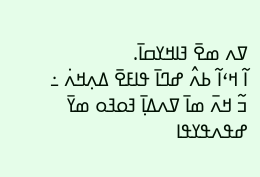ߜߍ ߘߐ߫ ߔߊߞߌߛߊ߫.
ߊ߬ ߞߵߊ߬ ߕߍ߮ ߝߣߊ߫ ߟߊߓߐ߫ ߡߍ߲ߞߍ߭ ߸ ߏ߬ ߞߍ߫ ߘߊ߫ ߜߍߡߊ߲߫ ߔߋߔߋ ߘߌ߫ ߝߟߍߟߌߟߊ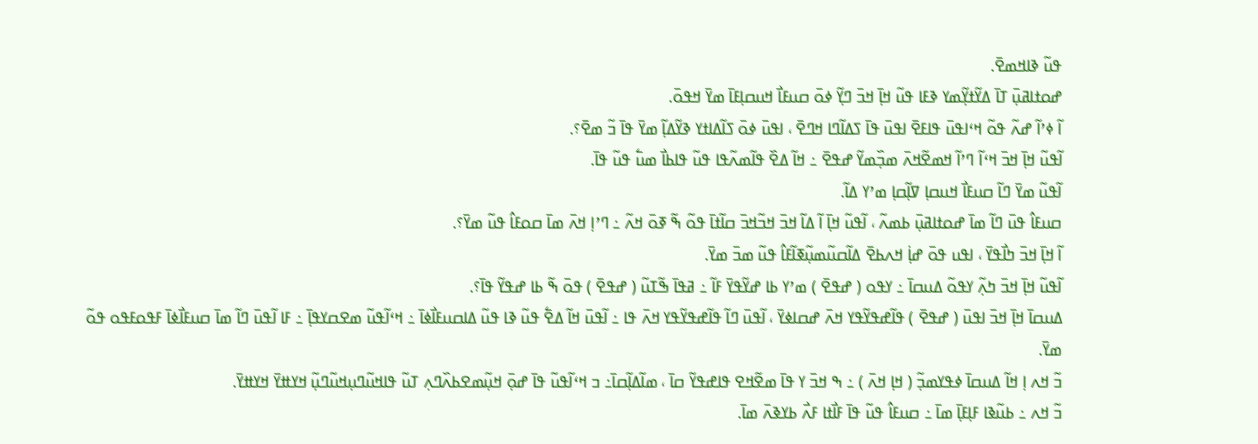ߟߎ߬ ߢߊߞߘߐ߫.
ߝߋߙߊߥߎ߲߫ ߠߊ߫ ߡߌ߬ߙߌ߲߬ߘߌ ߢߓߊ ߟߎ߬ ߞߊ߲߫ ߞߏ߫ ߣߌ߲߬ ߦߋ߫ ߛߎߓߊ߯ ߞߎߛߊ߲ߓߊ߫ ߘߌ߫ ߞߟߋ߫.
ߊ߬ ߦߴߊ߬ ߝߍ߬ ߟߋ߬ ߞߵߊߟߎ߫ ߟߊߓߐ߫ ߊߟߎ߫ ߟߊ߫ ߖߡߊ߬ߣߊ ߞߣߐ߫ ، ߊߟߎ߫ ߦߋ߫ ߖߊ߬ߡߊߙߌ ߢߌ߬ߡߊ߲߬ ߘߌ߫ ߟߊ߫ ߏ߬ ߘߐ߫؟.
ߊ߬ߟߎ߬ ߞߊ߲߫ ߞߏ߫ ߞߵߊ߬ ߣߴߊ߬ ߞߘߐ߬ߞߍ߫ ߘߏ߲߰ߘߌ߬ ߝߟߐ߫ ߸ ߞߊ߬ ߡߐ߰ ߟߊ߬ߘߍ߬ߟߊ ߟߎ߬ ߟߊߕߊ߯ ߘߎ߱ ߟߎ߬ ߟߊ߫.
ߊ߬ߟߎ߬ ߘߌ߫ ߣߊ߬ ߛߎߓߊ߯ ߞߎߛߊ߲ ߜߊ߲߬ߛߊ߲ ߘߴߌ ߡߊ߬.
ߛߎߓߊ߮ ߟߎ߫ ߣߊ߬ ߘߊ߫ ߝߋߙߊߥߎ߲߫ ߕߘߍ߬ ، ߊ߬ߟߎ߬ ߞߊ߲߫ ߊ߬ ߡߊ߬ ߞߏ߫ ߞߏ߬ߞߏ߫ ߛߊ߬ߙߊ߫ ߟߋ߬ ߒ߬ ߧߋ߫ ߞߍ߬ ߸ ߣߴߊ߲ ߞߍ߫ ߘߊ߫ ߛߋߓߊ߮ ߟߎ߬ ߘߌ߫؟.
ߊ߬ ߞߊ߲߫ ߞߏ߫ ߤߊ߯ߟߌ߫ ، ߊߟߎ ߟߋ߫ ߝߊ߲߭ ߞߍߕߐ߫ ߡߊ߬ߛߎ߬ߘߎ߲߬ߧߊ߬ߓߊ߮ ߟߎ߬ ߘߏ߫ ߘߌ߫.
ߊ߬ߟߎ߬ ߞߊ߲߫ ߞߏ߫ ߤߍ߲߬ ߌߟߋ߬ ߡߎߛߊ߫ ߸ ߌߟߋ ( ߝߟߐ߫ ) ߘߴߌ ߕߊ ߝߌ߬ߟߌ߫ ߓߊ߬ ߸ ߥߟߊ߫ ߒ߬ߠߎ߬ ( ߝߟߐ߫ ) ߟߋ߫ ߒ߬ ߕߊ ߝߟߌ߬ ߟߊ߫؟.
ߡߎߛߊ߫ ߞߊ߲߫ ߞߏ߫ ߊߟߎ߫ ( ߝߟߐ߫ ) ߟߊ߬ߝߟߌ߬ߟߌ ߞߍ߫ ߝߛߊߦߌ߫ ، ߊ߬ߟߎ߫ ߣߊ߬ ߟߊ߬ߝߟߌ߬ߟߌ ߞߍ߫ ߟߊ ߸ ߊ߬ߟߎ߫ ߞߊ߬ ߡߐ߱ ߟߎ߬ ߢߊ ߟߎ߬ ߡߊߛߎߓߊ߯ߦߊ߫ ߸ ߞߵߊ߬ߟߎ߬ ߘߐߛߌߟߊ߲߫ ߸ ߓߊ ߊ߬ߟߎ߫ ߣߊ߬ ߘߊ߫ ߛߎߓߊ߯ߦߊ߫ ߓߟߋߓߟߋ ߟߋ߬ ߘߌ߫.
ߏ߬ ߞߍ ߊ߲ ߞߊ߬ ߡߎߛߊ߫ ߦߟߌߘߏ߲߬ ( ߞߊ߲ ߞߍ߫ ) ߸ ߒ ߞߏ߫ ߌ ߟߊ߫ ߘߐ߬ߞߐ ߟߊߝߟߌ߬ ߛߊ߫ ، ߘߊ߬ߡߊ߲߬ߛߊ߫߸ ߏ ߞߵߊ߬ߟߎ߬ ߟߊ߫ ߝߋ߲߫ ߞߎ߲߬ߘߐߕߍ߰ߣߍ߲ ߠߎ߬ ߟߊߞߎ߬ߣߎ߲ߞߎ߬ߣߎ߲߬ ߞߌߚߌ߫ ߞߌߚߌ߫.
ߏ߬ ߞߍ ߸ ߕߎ߬ߢߊ ߓߊ߲ߓߊ߲߫ ߘߊ߫ ߸ ߛߎߓߊ߮ ߟߎ߬ ߟߊ߫ ߓߊ߯ߙߊ ߓߍ߯ ߕߌߢߍ߫ ߘߊ߫.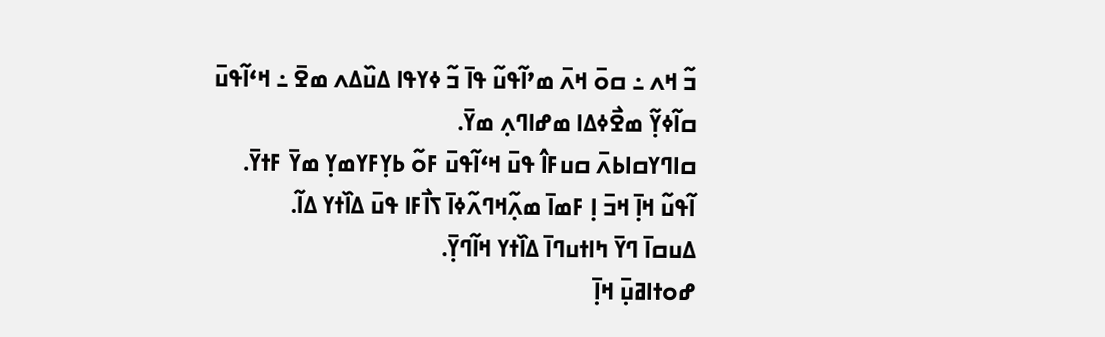ߏ߬ ߞߍ ߸ ߛߋ߫ ߞߍ߫ ߘߴߊ߬ߟߎ߬ ߟߊ߫ ߏ߬ ߦߌߟߊ ߡߎ߰ߡߍ ߘߐ߫ ߸ ߞߵߊ߬ߟߎ߫ ߛߊ߬ߦߌ߲߬ ߘߐ߯ߦߡߊ ߘߝߊߣߍ߲ ߘߌ߫.
ߛߊߣߌߛߊߕߍ߫ ߛߎߓߊ߮ ߟߎ߫ ߞߵߊ߬ߟߎ߫ ߓߋ߬ ߕߌ߲ߓߌߘߌ߲ ߘߌ߫ ߓߙߌ߫.
ߊ߬ߟߎ߬ ߞߊ߲߫ ߞߏ߫ ߊ߲ ߓߘߊ߫ ߘߍ߲߬ߞߣߍ߬ߦߊ߫ ߖߊ߯ߓߊ ߟߎ߫ ߡߊ߰ߙߌ ߡߊ߬.
ߡߎߛߊ߫ ߣߌ߫ ߤߊߙߎߣߊ߫ ߡߊ߰ߙߌ ߞߊ߬ߣߌ߲߫.
ߝߋߙߊߥߎ߲߫ ߞߊ߲߫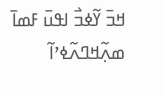ߞߏ߫ ߌ߬ߦߏ߯ ߊߟߎ߫ ߓߘߊ߫ ߘߍ߲߬ߞߣߍ߬ߦߴߊ߬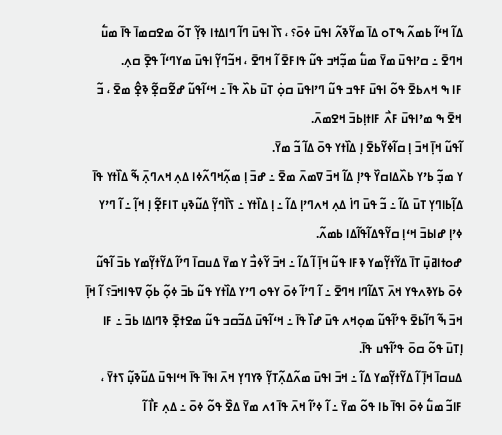ߡߊ߬ ߞߵߊ߬ ߕߘߍ߬ ߒߠߋ ߡߊ߫ ߘߌ߬ߢߍ߬ ߊߟߎ߫ ߦߋ߫؟ ، ߖߊ߰ ߊߟߎ߫ ߣߊ߬ ߣߊߡߙߊ ߢߌ߲߬ ߠߋ߬ ߘߐߛߘߊ߫ ߟߊ߫ ߘߎ߱ ߞߣߐ߫ ߸ ߛߴߊߟߎ߫ ߘߌ߫ ߘߎ߱ ߘߏ߲߬ߞߏ ߟߎ߬ ߟߊߓߐ߫ ߊ߬ ߞߣߐ߫ ، ߞߏ߬ߣߌ߲߬ ߊߟߎ߫ ߘߌߣߵߊ߬ ߟߐ߲߫ ߛߍ߲.
ߓߊ ߒ ߞߍߕߐ߫ ߟߋ߬ ߊߟߎ߫ ߓߟߏ ߟߎ߬ ߣߴߊߟߎ߫ ߛߋ߲߭ ߠߎ߫ ߕߍ߰ ߟߊ߫ ߸ ߞߵߊ߬ߟߎ߬ ߝߐ߬ߛߐ߲߬ ߢߐ߲߮ ߘߐ߫ ، ߏ߬ ߞߐ߫ ߒ ߘߴߊߟߎ߫ ߓߍ߯ ߓߊߙߊ߲ߕߏ߫ ߞߐߘߍ߫.
ߊ߬ߟߎ߬ ߞߊ߲߫ ߞߏ߫ ߊ߲ ߛߊ߬ߦߌ߬ߕߐ߫ ߊ߲ ߡߊ߰ߙߌ ߟߋ߫ ߡߊ߬ ߏ߬ ߘߌ߫.
ߌ ߘߏ߲߬ ߕߴߌ ߕߍ߰ߡߊߛߌ߰ ߟߴߊ߲ ߡߊ߬ ߞߏ߫ ߜߘߍ߫ ߘߐ߫ ߸ ߝߏ߫ ߊ߲ ߘߍ߲߬ߞߣߍ߬ߦߊ ߡߍ߲ ߞߍߣߍ߲߫ ߒ߬ ߡߊ߰ߙߌ ߟߊ߫ ߡߊ߲߬ߕߊߣߌ߲ ߠߎ߫ ߡߊ߬ ߸ ߏ߬ ߟߎ߫ ߣߊ߭ ߡߍ߲ ߞߍߣߴߊ߲ ߡߊ߬ ߸ ߊ߲ ߡߊ߰ߙߌ ߸ ߖߊ߰ߣߌ߲߬ ߡߎ߬ߢߎ߲ ߠߊߓߐ߲߬ ߊ߲ ߞߊ߲߬ ߸ ߊ߬ ߣߴߌ ߦߴߊ߲ ߝߊߕߏ߫ ߞߵߊ߲ ߛߌ߬ߟߡߊ߬ߟߊ߬ߡߊ ߕߘߍ߬.
ߝߋߙߊߥߎ߲߫ ߠߊ߫ ߡߌ߬ߙߌ߲߬ߘߌ ߢߓߊ ߟߎ߬ ߞߊ߲߫ ߊ߬ ߡߊ߬ ߸ ߞߏ߫ ߌ߬ߦߏ߯ ߌ ߘߌ߫ ߡߎߛߊ߫ ߣߴߊ߬ ߡߌ߬ߙߌ߲߬ߘߌ ߕߏ߫ ߊ߬ߟߎ߬ ߦߋ߫ ߕߌߢߍߟߌ ߞߍ߫ ߖߡߊ߬ߣߊ ߞߣߐ߫ ߸ ߊ߬ ߣߴߊ߬ ߦߋ߫ ߌߟߋ ߣߴߌ ߡߊ߰ߙߌ ߟߎ߬ ߕߏ߫ ߦߋ߲߬ ߕߋ߲߬ ߜߟߊߞߏ߫؟ ߊ߬ ߞߊ߲߫ ߞߏ߫ ߒ߬ ߣߊ߬ߕߐ߫ ߟߴߊ߬ߟߎ߬ ߘߋ߲ߞߍ ߟߎ߫ ߝߊ߰ ߟߊ߫ ߸ ߞߵߊ߬ߟߎ߫ ߡߏ߬ߛߏ ߟߎ߬ ߘߐߙߐ߲߫ ߢߣߊߡߊ ߕߏ߫ ߸ ߓߊ ߊ߲ߠߎ߫ ߟߋ߬ ߛߋ߫ ߟߴߊ߬ߟߎ ߟߊ߫.
ߡߎߛߊ߫ ߞߊ߲߫ ߊ߬ ߡߌ߬ߙߌ߲߬ߘߌ ߡߊ߬ ߸ ߞߏ߫ ߊߟߎ߫ ߘߍ߬ߡߍ߲߬ߠߌ߲߬ ߢߌߣߌ߲ ߞߍ߫ ߊߟߊ߫ ߟߊ߫ ߞߵߊߟߎ߫ ߡߎ߬ߢߎ߲߬ ߖߙߌ߫ ، ߓߊߏ߬ ߘߎ߱ ߦߋ߫ ߊߟߊ߫ ߕߊ ߟߋ߬ ߘߌ߫ ߸ ߊ߬ ߦߴߊ߬ ߞߍ߫ ߟߊ߫ ߗߍ ߘߌ߫ ߡߐ߰ ߟߋ߬ ߦߋ߫ ߸ ߡߍ߲ ߓߊ߯ ߊ߬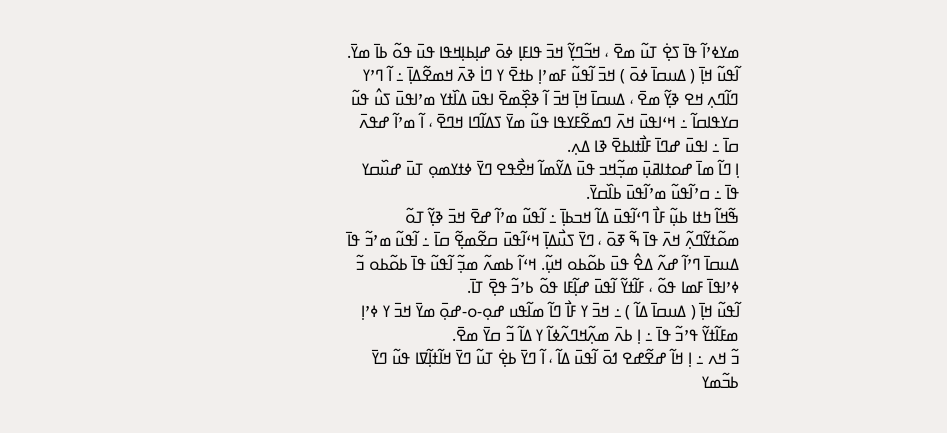ߘߌߦߴߊ߬ ߟߊ߫ ߖߐ߲߭ ߠߎ߬ ߘߐ߫ ، ߞߏ߬ߣߌ߲߬ ߞߏ߫ ߟߊߓߊ߲ ߦߋ߫ ߝߊ߲ߕߊ߲ߞߟߊ ߟߎ߫ ߟߋ߬ ߕߊ߫ ߘߌ߫.
ߊ߬ߟߎ߬ ߞߊ߲߫ ( ߡߎߛߊ߫ ߦߋ߫ ) ߞߏ߫ ߊ߬ߟߎ߬ ߓߘߴߊ߲ ߕߙߐ߫ ߌ ߣߊ߭ ߢߍ߫ ߞߘߐ߬ߡߊ߲߫ ߸ ߊ߬ ߣߴߌ ߣߊ߬ߣߍ߲ ߞߐ ߢߌ߲߬ ߘߐ߫ ، ߡߎߛߊ߫ ߞߊ߲߫ ߞߏ߫ ߊ߬ ߢߐ߲߰ߘߐ߫ ߊߟߎ߫ ߡߊ߰ߙߌ ߘߴߊߟߎ߫ ߖߎ߮ ߟߎ߬ ߛߌߟߊߛߊ߬ ߸ ߞߵߊߟߎ߫ ߞߍ߫ ߣߘߐ߬ߓߌߟߊ ߟߎ߬ ߘߌ߫ ߖߡߊ߬ߣߊ ߞߣߐ߫ ، ߊ߬ ߘߴߊ߬ ߝߟߍ߫ ߛߊ߫ ߸ ߊߟߎ߫ ߝߣߊ߫ ߓߊ߯ߙߊߕߐ߫ ߢߊ ߡߍ߲.
ߊ߲ ߣߊ߬ ߘߊ߫ ߝߋߙߊߥߎ߲߫ ߘߏ߲߬ߞߏ ߟߎ߫ ߡߌ߬ߘߊ߬ ߞߐ߯ߟߐ ߣߌ߫ ߦߙߌߘߋ߲ ߠߎ߫ ߝߎ߰ߛߌ ߟߊ߫ ߸ ߛߴߊ߬ߟߎ߬ ߘߴߊ߬ߟߎ߫ ߕߊ߰ߛߌ߫.
ߒ߬ߞߊ߬ ߤߙߊ ߕߎ߲߬ ߓߊ߯ ߣߵߊ߬ߟߎ߫ ߡߊ߬ ߞߏߕߊ߲߫ ߸ ߊ߬ߟߎ߬ ߘߴߊ߬ ߝߐ߫ ߞߏ߫ ߢߌ߲߬ ߠߋ߬ ߘߋ߬ߙߌ߬ߣߍ߲߬ ߞߍ߫ ߟߊ߫ ߒ߬ ߧߋ߫ ، ߣߌ߫ ߖߎ߯ߡߊ߲߫ ߞߵߊ߬ߟߎ߫ ߛߐ߬ߘߐ߲߬ ߛߊ߫ ߸ ߊ߬ߟߎ߬ ߘߴߏ߬ ߟߊ߫ ߡߎߛߊ߫ ߣߴߊ߬ ߝߍ߬ ߡߐ߮ ߟߎ߫ ߕߋ߬ߕߋ ߞߎ߲߬. ߞߵߊ߬ ߕߘߍ߬ ߘߏ߲߬ ߊ߬ߟߎ߬ ߟߊ߫ ߕߋ߬ߕߋ ߏ߬ ߦߴߊߟߊ߫ ߓߘߊ ߟߋ߬ ، ߓߊ߬ߙߌ߬ ߊ߬ߟߎ߫ ߝߊ߲߬ߓߊ ߟߋ߬ ߕߴߏ߬ ߟߐ߲߫ ߠߊ߫.
ߊ߬ߟߎ߬ ߞߊ߲߫ ( ߡߎߛߊ߫ ߡߊ߬ ) ߸ ߞߏ߫ ߌ ߓߊ߯ ߣߊ߬ ߘߊ߬ߟߎ ߝߋ߲-ߋ-ߝߋ߲߫ ߘߌ߫ ߞߏ߫ ߌ ߦߴߊ߲ ߘߓߊ߬ߙߌ߬ ߟߴߏ߬ ߟߊ߫ ߸ ߊ߲ ߕߍ߫ ߘߍ߲߬ߞߣߍ߬ߦߊ߬ ߌ ߡߊ߬ ߏ߬ ߛߌ߫ ߘߐ߫.
ߏ߬ ߞߍ ߸ ߊ߲ ߞߊ߬ ߝߐ߬ߝߐ ߗߋ߫ ߊ߬ߟߎ߫ ߡߊ߬ ، ߊ߬ ߣߌ߫ ߕߐ߲߭ ߠߎ߬ ߣߌ߫ ߞߊ߬ߙߊ߲߬ߜߊ ߟߎ߬ ߣߌ߫ ߕߏ߬ߘߌ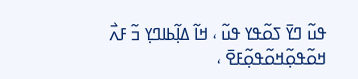ߟߎ߬ ߣߌ߫ ߖߋ߬ߟߌ ߟߎ߬ ، ߞߊ߬ ߡߊ߲߬ߕߊߣߌ߲ ߏ߬ ߓߍ߯ ߞߋ߬ߟߋ߲߬ߞߋ߬ߟߋ߲߬ߓߐ߫ ،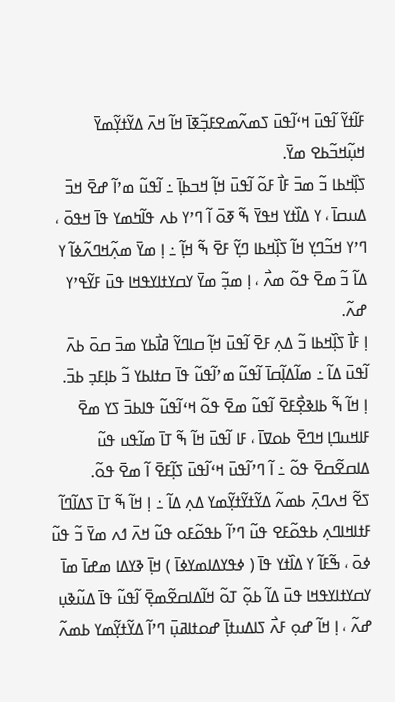ߓߊ߬ߙߌ߬ ߊ߬ߟߎ߫ ߞߵߊ߬ߟߎ߫ ߖߘߍ߬ߘߐߓߏ߲߬ߧߊ߫ ߞߊ߬ ߞߍ߫ ߡߌ߬ߙߌ߲߬ߘߌ߫ ߞߎ߲߬ߞߏ߬ߕߐ ߘߌ߫.
ߖߊ߲߰ߞߕߊ ߏ߬ ߘߏ߫ ߓߊ߯ ߓߋ߬ ߊ߬ߟߎ߫ ߞߊ߲߬ ߞߏߕߊ߲߫ ߸ ߊ߬ߟߎ߬ ߘߴߊ߬ ߝߐ߫ ߞߏ߫ ߡߎߛߊ߫ ، ߌ ߡߊ߰ߙߌ ߞߟߌ߫ ߒ߬ ߧߋ߫ ߊ߬ ߣߴߌ ߕߍ ߟߊ߬ߤߘߌ ߟߊ߫ ߞߟߋ߫ ، ߣߴߌ ߞߏ߬ߣߌ߲ ߞߊ߬ ߖߊ߲߰ߞߕߊ ߣߌ߲߬ ߓߐ߫ ߒ߬ ߞߊ߲߬ ߸ ߊ߲ ߘߌ߫ ߘߍ߲߬ߞߣߍ߬ߦߊ߬ ߌ ߡߊ߬ ߏ߬ ߘߐ߫ ߟߋ߬ ߘߍ߯ ، ߊ߲ ߘߏ߲߬ ߘߌ߫ ߌߛߌߙߊߌߟߞߊ ߟߎ߫ ߓߌ߬ߟߴߌ ߝߍ߬.
ߊ߲ ߓߊ߯ ߖߊ߲߰ߞߕߊ ߏ߬ ߡߍ߲ ߓߐ߫ ߊ߬ߟߎ߫ ߞߊ߲߬ ߛߊߣߌ߬ ߥߊ߯ߕߌ ߘߏ߫ ߛߋ߫ ߕߍ߫ ߊ߬ߟߎ߫ ߡߊ߬ ߸ ߘߊ߬ߡߊ߲߬ߛߊ߫ ߊ߬ߟߎ߬ ߘߴߊ߬ߟߎ߬ ߟߊ߫ ߛߙߊߕߌ ߏ߬ ߕߊ߲ߓߏ߲ ߕߏ߫.
ߊ߲ ߞߊ߬ ߒ߬ ߕߊߢߐ߲߯ߓߐ߫ ߊ߬ߟߎ߬ ߘߐ߫ ߟߋ߬ ߞߵߊ߬ߟߎ߬ ߟߊߕߏ߫ ߖߌ ߘߐ߫ ߓߊߞߎߣߊ߲ ߞߣߐ߫ ߕߋߜߊ߫ ، ߓߊ ߊ߬ߟߎ߫ ߞߊ߬ ߒ߬ ߠߊ߫ ߘߊ߬ߟߎ ߟߎ߬ ߡߊߛߐ߬ߛߐ߫ ߟߋ߬ ߸ ߊ߬ ߣߴߊ߬ߟߎ߫ ߞߵߊ߬ߟߎ߫ ߖߊ߲߬ߓߐ߫ ߊ߬ ߘߐ߫ ߟߋ߬.
ߖߐ߬ ߞߍߣߍ߲߫ ߕߘߍ߬ ߡߌ߬ߙߌ߬ߙߌ߲߬ߘߌ ߡߍ߲ ߡߊ߬ ߸ ߊ߲ ߞߊ߬ ߒ߬ ߠߊ߫ ߖߡߊ߬ߣߊ߬ ߓߙߊߞߊߣߍ߲ ߕߟߋ߬ߓߐ ߟߎ߬ ߣߴߊ߬ ߕߟߋ߬ߓߋ ߟߎ߬ ߞߍ߫ ߗߍ ߘߌ߫ ߏ߬ ߟߎ߬ ߦߋ߫ ، ߒ߬ߓߊ߬ ߌ ߡߊ߰ߙߌ ߟߊ߫ ( ߦߟߌߡߊߘߌߦߊ߫ ) ߞߊ߲߫ ߢߌߡߊ ߘߝߊ߫ ߘߊ߫ ߌߛߌߙߊߌߟߞߊ ߟߎ߫ ߡߊ߬ ߕߋ߲߬ ߠߋ߬ ߞߊ߬ߡߊߛߐ߬ߘߐ߲߫ ߊ߬ߟߎ߬ ߟߊ߫ ߡߎ߬ߢߎ߲ ߝߍ߬ ، ߊ߲ ߞߊ߬ ߝߋ߲ ߓߍ߯ ߖߊߡߎߙߊ߲߫ ߝߋߙߊߥߎ߲߫ ߣߴߊ߬ ߡߌ߬ߙߌ߲߬ߘߌ ߕߘߍ߬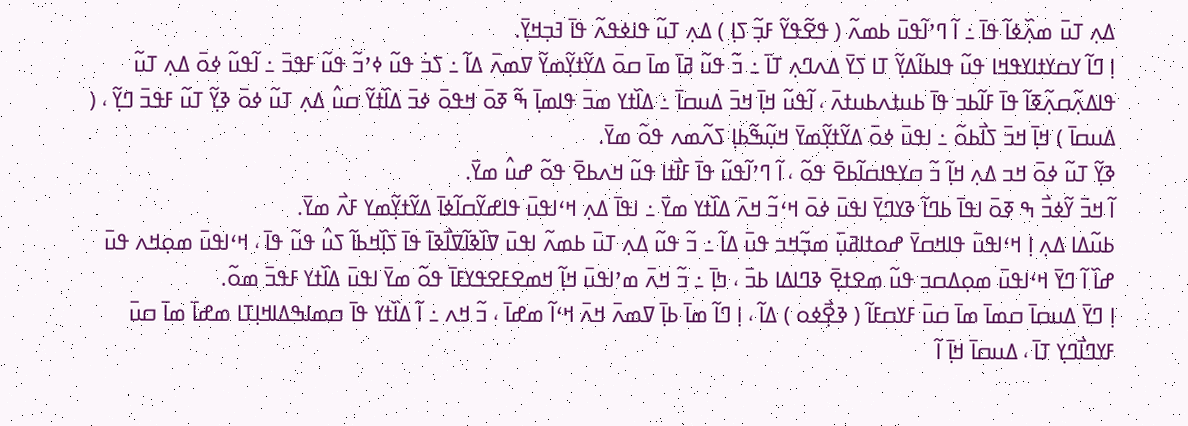ߡߍ߲ ߠߎ߫ ߘߍ߲߰ߦߊ߬ ߟߊ߫ ߸ ߊ߬ ߣߴߊ߬ߟߎ߫ ߕߘߍ߬ ( ߟߐ߬ߟߌ߬ ߓߏ߲߬ ߖߊ߲ ) ߡߍ߲ ߠߎ߬ ߟߊߦߟߍ߬ ߟߊ߫ ߔߏ߲ߞߌ߲߫.
ߊ߲ ߣߊ߬ ߌߛߌߙߊߌߟߞߊ ߟߎ߬ ߟߊߕߊ߬ߡߌ߲߬ ߠߊ ߖߌ߫ ߡߍߣߍ߲ ߠߊ߫ ߸ ߏ߬ ߟߎ߬ ߥߊ߫ ߘߊ߫ ߛߋ߫ ߡߌ߬ߙߌ߲߬ߘߌ߬ ߜߘߍ߫ ߡߊ߬ ߸ ߖߏ߭ ߟߎ߬ ߦߴߏ߬ ߟߎ߬ ߓߟߏ߫ ߸ ߊ߬ߟߎ߬ ߦߋ߫ ߡߍ߲ ߠߎ߬ ߟߊߡߍ߲߬ߛߍ߲߬ߧߊ߬ ߟߊ߫ ߓߊ߬ߕߏ ߟߊ߫ ߕߎߙߍߕߎߙߍ߫ ، ߊ߬ߟߎ߬ ߞߊ߲߫ ߞߏ߫ ߡߎߛߊ߫ ߸ ߡߊ߰ߙߌ ߘߏ߫ ߟߊߘߊ߲߫ ߒ߬ ߧߋ߫ ߞߟߋ߫ ߦߏ߫ ߡߊ߰ߙߌ߬ ߛߎ߮ ߡߍ߲ ߠߎ߬ ߦߋ߫ ߢߌ߲߬ ߠߎ߬ ߓߟߏ߫ ߣߌ߲߬ ، ( ߡߎߛߊ߫ ) ߞߊ߲߫ ߞߏ߫ ߖߊ߯ߕߋ߬ ߸ ߊߟߎ߫ ߦߋ߫ ߡߌ߬ߙߌ߲߬ߘߌ߫ ߞߎ߲߬ߒ߬ߕߊ߲ ߖߍ߬ߘߍ ߟߋ߬ ߘߌ߫.
ߢߌ߲߬ ߠߎ߬ ߦߋ߫ ߞߏ ߡߍ߲ ߞߊ߲߬ ߏ߬ ߛߌߟߊߛߊ߬ߕߐ߫ ߟߋ߬ ، ߊ߬ ߣߴߊ߬ߟߎ߬ ߟߊ߫ ߓߊ߯ߙߊ ߟߎ߬ ߞߍߕߐ߫ ߟߋ߬ ߝߎ߮ ߘߌ߫.
ߊ߬ ߞߏ߫ ߌ߬ߦߏ߯ ߒ ߧߋ߫ ߊߟߊ߫ ߕߣߊ߬ ߢߌߣߌ߲߫ ߊߟߎ߫ ߦߋ߫ ߞߵߏ߬ ߞߍ߫ ߡߊ߰ߙߌ ߘߌ߫ ߸ ߊߟߊ߫ ߡߍ߲ ߞߵߊߟߎ߫ ߟߊߝߌ߬ߛߊ߬ߦߊ߫ ߡߌ߬ߙߌ߲߬ߘߌ ߓߍ߯ ߘߌ߫.
ߕߎ߬ߡߊ ߡߍ߲ ߊ߲ ߞߵߊߟߎ߫ ߟߊߞߛߌ߫ ߝߋߙߊߥߎ߲߫ ߘߏ߲߬ߞߏ ߟߎ߫ ߡߊ߬ ߸ ߏ߬ ߟߎ߬ ߡߍ߲ ߠߎ߫ ߕߘߍ߬ ߊߟߎ߫ ߜߊ߰ߢߊ߬ߜߊ߯ߢߊ߫ ߟߊ߫ ߖߊ߲߰ߞߕߊ߬ ߖߎ߮ ߟߎ߬ ߟߊ߫ ، ߞߵߊߟߎ߫ ߘߋ߲ߞߍ ߟߎ߫ ߝߊ߰ ߊ߬ ߣߌ߫ ߞߵߊߟߎ߫ ߘߋ߲ߡߛߏ ߟߎ߬ ߘߐߙߐ߲߫ ߢߣߊߡߊ ߕߏ߫ ، ߤߊ߲߫ ߸ ߏ߬ ߞߍ߫ ߘߴߊߟߎ߫ ߞߊ߲߬ ߞߘߐߓߐߟߌߓߊ߫ ߟߋ߬ ߘߌ߫ ߊߟߎ߫ ߡߊ߰ߙߌ ߓߟߏ߫ ߘߋ߬.
ߊ߲ ߣߌ߫ ߡߎߛߊ߫ ߛߘߊ߫ ߘߊ߫ ߛߎ߫ ߓߌߛߓߊ߬ ( ߢߐ߲߯ߦߋ ) ߡߊ߬ ، ߊ߲ ߣߊ߬ ߘߊ߫ ߕߊ߲߫ ߜߘߍ߫ ߞߍ߫ ߞߵߊ߬ ߘߝߊ߫ ، ߏ߬ ߞߍ ߸ ߊ߬ ߡߊ߰ߙߌ ߟߊ߫ ߛߘߊߒߡߊߞߊ߲ߠߊ ߘߝߊ߫ ߘߊ߫ ߛߎ߫ ߓߌߣߊ߯ߣߌ߲ ߠߊ߫ ، ߡߎߛߊ߫ ߞߊ߲߫ ߊ߬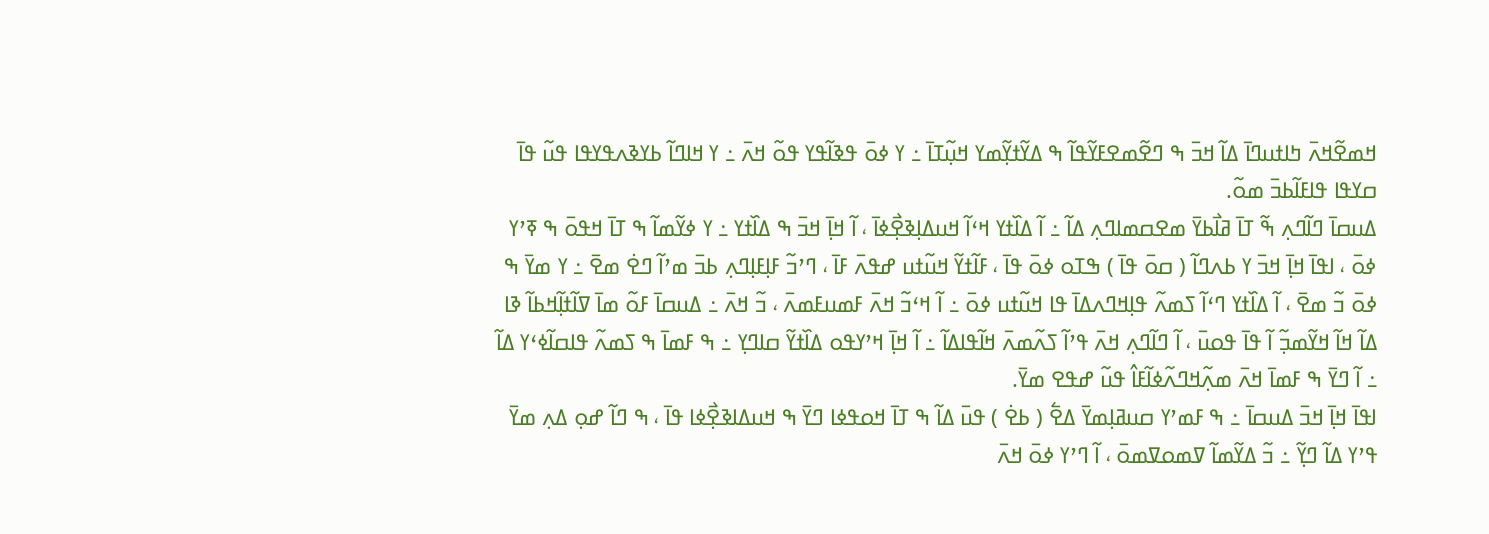ߞߘߐ߬ߞߍ߫ ߤߊߙߎߣߊ߫ ߡߊ߬ ߞߏ߫ ߒ ߣߐ߬ߘߐߓߌ߬ߟߊ߬ ߒ ߡߌ߬ߙߌ߲߬ߘߌ ߞߎ߲߬ߠߊ߫ ߸ ߌ ߦߋ߫ ߟߢߊ߬ߟߌ ߟߋ߬ ߞߍ߫ ߸ ߌ ߞߊߣߊ߬ ߕߌߢߍߟߌߟߊ ߟߎ߬ ߟߊ߫ ߛߌߟߊ ߟߊߓߊ߬ߕߏ߫ ߘߋ߬.
ߡߎߛߊ߫ ߣߊ߬ߣߍ߲ ߒ߬ ߠߊ߫ ߥߊ߯ߕߌ߫ ߘߐߛߘߊߣߍ߲ ߡߊ߬ ߸ ߊ߬ ߡߊ߰ߙߌ ߞߵߊ߬ ߞߎߡߊ߲ߢߐ߲߯ߦߊ߫ ، ߊ߬ ߞߊ߲߫ ߞߏ߫ ߒ ߡߊ߰ߙߌ ߸ ߌ ߦߌ߬ߘߊ߬ ߒ ߠߊ߫ ߞߟߋ߫ ߒ ߧߴߌ ߦߋ߫ ، ߊߟߊ߫ ߞߊ߲߫ ߞߏ߫ ߌ ߕߍߣߊ߬ ( ߛߋ߫ ߟߊ߫ ) ߒߠߋ ߦߋ߫ ߟߊ߫ ، ߓߊ߬ߙߌ߬ ߞߎ߬ߙߎ ߝߟߍ߫ ߓߊ߫ ، ߣߴߏ߬ ߓߊ߲ߓߊ߲ߣߍ߲ ߕߏ߫ ߘߴߊ߬ ߣߐ߭ ߘߐ߫ ߸ ߌ ߘߌ߫ ߒ ߦߋ߫ ߏ߬ ߘߐ߫ ، ߊ߬ ߡߊ߰ߙߌ ߣߵߊ߬ ߖߘߍ߬ ߟߊ߲ߞߣߍߡߊ߫ ߟߊ ߞߎ߬ߙߎ ߦߋ߫ ߸ ߊ߬ ߞߵߏ߬ ߞߍ߫ ߓߘߎߓߘߍ߫ ، ߏ߬ ߞߍ߫ ߸ ߡߎߛߊ߫ ߓߋ߬ ߘߊ߫ ߜߊ߬ߙߊ߲߬ߞߕߊ߬ ߢߊ ߡߊ߬ ߞߊ߬ ߞߌ߬ߘߏ߲߬ ߊ߬ ߟߊ߫ ߟߋߎ߫ ، ߊ߬ ߣߊ߬ߣߍ߲ ߞߍ߫ ߟߴߊ߬ ߖߍ߬ߘߍ߫ ߞߊ߬ߟߊߡߊ߬ ߸ ߊ߬ ߞߊ߲߫ ߞߴߌߟߋ ߡߊ߰ߙߌ߬ ߛߊߣߌ߲ ߸ ߒ ߓߘߊ߫ ߒ ߖߘߍ߬ ߟߊߛߊ߬ߦߵߌ ߡߊ߬ ߸ ߊ߬ ߣߌ߫ ߒ ߓߘߊ߫ ߞߍ߫ ߘߍ߲߬ߞߣߍ߬ߦߊ߬ߓߊ߮ ߟߎ߬ ߝߟߐ ߘߌ߫.
ߊߟߊ߫ ߞߊ߲߫ ߞߏ߫ ߡߎߛߊ߫ ߸ ߒ ߓߘߴߌ ߛߎߥߊ߲ߘߌ߫ ߡߐ߱ ( ߕߐ߭ ) ߟߎ߫ ߡߊ߬ ߒ ߠߊ߫ ߞߋߟߦߊ ߣߌ߫ ߒ ߞߎߡߊߢߐ߲߯ߦߊ ߟߊ߫ ، ߒ ߣߊ߬ ߝߋ߲ ߡߍ߲ ߘߌ߫ ߟߴߌ ߡߊ߬ ߣߌ߲߬ ߸ ߏ߬ ߡߌ߬ߘߊ߬ ߜߘߋߜߘߋ߫ ، ߊ߬ ߣߴߌ ߦߋ߫ ߞߍ߫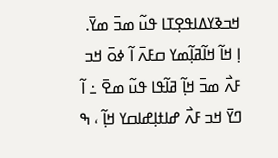ߞߏߢߌߡߊߟߐ߲ߠߊ ߟߎ߬ ߘߏ߫ ߘߌ߫.
ߊ߲ ߞߊ߬ ߞߊ߬ߥߊ߲߬ߘߌ ߛߓߍ߫ ߊ߬ ߦߋ߫ ߞߏ ߓߍ߯ ߘߏ߫ ߞߊ߲߬ ߥߊ߬ߟߊ ߟߎ߬ ߘߐ߫ ߸ ߊ߬ ߣߌ߫ ߞߏ ߓߍ߯ ߝߊߙߊ߲ߝߊߛߌ ߞߊ߲߬ ، ߒ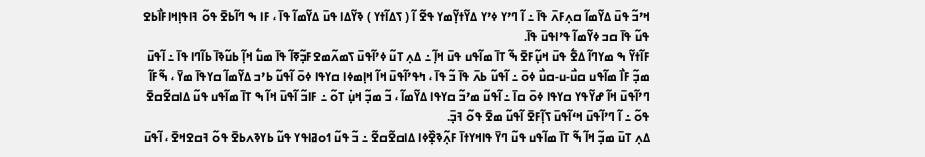ߞߴߏ߬ ߟߎ߫ ߡߌ߬ߘߊ߬ ߛߍ߲ߓߍ߫ ߟߊ߫ ߸ ߊ߬ ߣߴߌ ߦߴߌ ߡߌ߬ߙߌ߲߬ߘߌ ߟߐ߬ ߊ߬ ( ߖߡߊ߬ߙߌ ) ߢߌ߬ߡߊ ߟߎ߫ ߡߌ߬ߘߊ߬ ߟߊ߫ ، ߓߊ ߒ ߣߊ߬ߕߐ߫ ߟߋ߬ ߔߊߟߊ߲ߞߊߓߊ߯ߕߐ ߟߎ߬ ߟߊ߫ ߛߏ ߦߌ߬ߘߊ߬ ߟߴߊߟߎ߫ ߟߊ߫.
ߓߊ߬ߙߌ߬ ߒ ߘߌߣߊ߬ ߡߐ߱ ߟߎ߫ ߞߎ߲߬ߓߐ߫ ߒ߬ ߠߊ߫ ߘߊ߬ߟߎ ߟߎ߫ ߞߊ߲߬ ߸ ߡߍ߲ ߠߎ߬ ߦߴߊ߬ߟߎ߫ ߖߘߍ߬ߘߐߓߏ߲߬ߧߊ߬ ߟߊ߫ ߘߎ߱ ߞߊ߲߬ ߕߎ߬ߢߊ߫ ߕߊ߬ߣߊ ߟߊ߫ ߸ ߊ߬ߟߎ߫ ߘߏ߲߬ ߓߊ߯ ߘߊ߬ߟߎ ߛߎ߯-ߎ-ߛߎ߯ ߦߋ߫ ߸ ߊ߬ߟߎ߬ ߕߍ߫ ߟߊ߫ ߏ߬ ߟߊ߫ ، ߤߟߴߊ߬ߟߎ߫ ߞߊ߬ ߞߊ߲ߘߦߊ ߛߌߟߊ ߦߋ߫ ߊ߬ߟߎ߬ ߕߴߏ ߡߌ߬ߘߊ߬ ߛߌߟߊ߫ ߘߌ߫ ، ߒ߬ߓߊ߬ ߣߴߊ߬ߟߎ߫ ߞߊ߬ ߝߌ߬ߟߌ ߛߌߟߊ ߦߋ߫ ߛߊ߫ ߸ ߊ߬ߟߎ߬ ߘߴߏ߬ ߛߌߟߊ ߡߌ߬ߘߊ߬ ، ߏ߬ ߘߏ߲߬ ߞߎ߲߭ ߠߋ߬ ߸ ߓߊߏ߬ ߊ߬ߟߎ߫ ߞߊ߬ ߒ ߠߊ߫ ߘߊ߬ߟߎ ߟߎ߬ ߡߊߛߐ߬ߛߐ߫ ߟߋ߬ ߸ ߊ߬ ߣߴߊ߬ߟߎ߫ ߞߵߊ߬ߟߎ߫ ߖߊ߲߬ߓߐ߫ ߊ߬ߟߎ߬ ߘߐ߫ ߟߋ߬ ߔߏ߲߫.
ߡߍ߲ ߠߎ߫ ߘߏ߲߬ ߞߊ߬ ߒ߬ ߠߊ߫ ߘߊ߬ߟߎ ߟߎ߬ ߣߌ߫ ߟߊߞߌߙߊ߫ ߓߍ߲߬ߢߐ߲߰ߦߊ ߡߊߛߐ߬ߛߐ߬ ߸ ߏ߬ ߟߎ߬ ߗߋߥߊߟߌ ߟߎ߬ ߕߌߢߍߕߐ߫ ߟߋ߬ ߔߛߐߞߐ߫ ، ߊ߬ߟߎ߫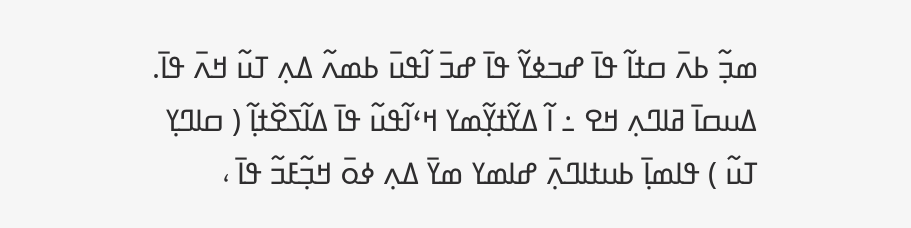ߘߏ߲߬ ߕߍ߫ ߛߙߊ߬ ߟߊ߫ ߝߏߦߌ߬ ߟߊ߫ ߝߏ߫ ߊ߬ߟߎ߫ ߕߘߍ߬ ߡߍ߲ ߠߎ߬ ߞߍ߫ ߟߊ߫.
ߡߎߛߊ߫ ߥߊߣߍ߲ ߞߐ ߸ ߊ߬ ߡߌ߬ߙߌ߲߬ߘߌ ߞߵߊ߬ߟߎ߬ ߟߊ߫ ߡߊ߬ߖߐ߰ߙߊ߲߬ ( ߛߊߣߌ߲ ߠߎ߬ ) ߟߊߘߊ߲߫ ߕߎߙߊߣߍ߲߫ ߝߊߘߌ ߘߌ߫ ߡߍ߲ ߦߋ߫ ߞߏ߲߬ߓߏ߬ ߟߊ߫ ،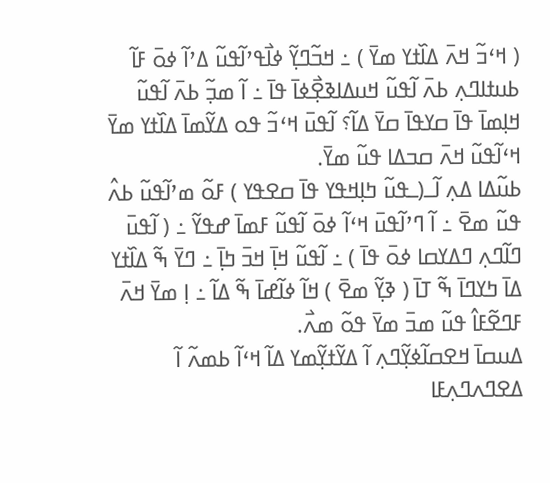( ߞߵߏ߬ ߞߍ߫ ߡߊ߰ߙߌ ߘߌ߫ ) ߸ ߞߏ߬ߣߌ߲߬ ߦߊ߯ߟߴߊ߬ߟߎ߬ ߡߴߊ߬ ߦߋ߫ ߓߊ߬ ߕߎߙߊߣߍ߲ ߕߍ߫ ߊ߬ߟߎ߬ ߞߎߡߊߢߐ߲߯ߦߊ߫ ߟߊ߫ ߸ ߊ߬ ߘߏ߲߬ ߕߍ߫ ߊ߬ߟߎ߬ ߞߊ߲ߘߊ߫ ߟߊ߫ ߛߌߟߊ߫ ߛߌ߫ ߡߊ߬؟ ߊ߬ߟߎ߫ ߞߵߏ߬ ߟߋ ߡߌ߬ߘߊ߫ ߡߊ߰ߙߌ ߘߌ߫ ߞߵߊ߬ߟߎ߬ ߞߍ߫ ߛߏߡߊ ߟߎ߬ ߘߌ߫.
ߕߎ߬ߡߊ ߡߍ߲ ߊ߬ߺ(ߺߟߎ߬ ߤߊ߲ߞߟߌ ߟߊ߫ ߛߐߟߌ ) ߓߋ߬ ߘߴߊ߬ߟߎ߬ ߕߍ߮ ߟߎ߬ ߘߐ߫ ߸ ߊ߬ ߣߴߊ߬ߟߎ߫ ߞߵߊ߬ ߦߋ߫ ߊ߬ߟߎ߬ ߓߘߊ߫ ߝߟߌ߬ ߸ ( ߊ߬ߟߎ߫ ߣߊ߬ߣߍ߲ ߣߡߌߛߊ ߦߋ߫ ߟߊ߫ ) ߸ ߊ߬ߟߎ߬ ߞߊ߲߫ ߞߏ߫ ߤߊ߲߫ ߸ ߣߌ߫ ߒ߬ ߡߊ߰ߙߌ ߡߊ߫ ߤߌߣߊ߫ ߒ߬ ߠߊ߫ ( ߢߌ߲߬ ߘߐ߫ ) ߞߊ߬ ߦߊ߬ߝߊ߫ ߒ߬ ߡߊ߬ ߸ ߊ߲ ߘߌ߫ ߞߍ߫ ߓߣߐ߬ߓߊ߮ ߟߎ߬ ߘߏ߫ ߘߌ߫ ߟߋ߬ ߘߍ߯.
ߡߎߛߊ߫ ߞߐߛߊ߬ߦߌ߲߬ߣߍ߲ ߊ߬ ߡߌ߬ߙߌ߲߬ߘߌ ߡߊ߬ ߞߵߊ߬ ߕߘߍ߬ ߊ߬ ߡߐߣߍߣߍ߲ߓߊ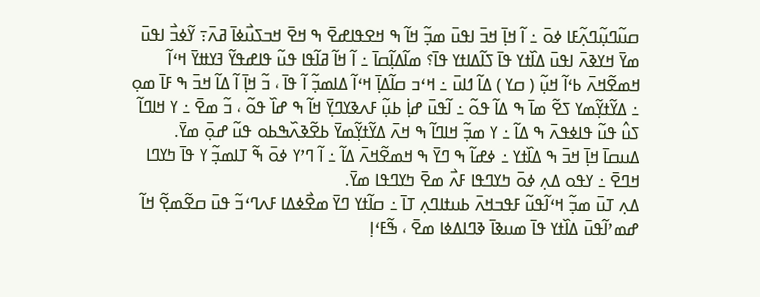ߛߎ߬ߣߎ߲߬ߣߍ߲߬ߓߊ ߦߋ߫ ߸ ߊ߬ ߞߊ߲߫ ߞߏ߫ ߊߟߎ߫ ߘߏ߲߬ ߞߊ߬ ߒ ߞߐߟߊߝߐ߫ ߒ ߞߐ߫ ߞߏߖߎ߯ߦߊ߫ ߥߍ߫߹ ߌ߬ߦߏ߯ ߊߟߎ߫ ߘߌ߫ ߞߌߢߍ߫ ߊߟߎ߫ ߡߊ߰ߙߌ ߟߊ߫ ߖߊ߬ߡߊߙߌ ߟߊ߫؟ ߘߊ߬ߡߊ߲߬ߛߊ߫ ߸ ߊ߬ ߞߊ߬ ߥߊ߬ߟߊ ߟߎ߬ ߟߊߝߟߌ߬ ߔߌߚߌ߫ ߞߵߊ߬ ߞߘߐ߬ߞߍ߫ ߕߵߊ߬ ߞߎ߲߬ ( ߛߌ ) ߡߊ߬ ߗߊߎ߫ ߸ ߞߵߏ ߛߊ߬ߡߊ߲߫ ߞߵߊ߬ ߡߊߘߏ߲߬ ߊ߬ ߟߊ߫ ، ߏ߬ ߞߊ߲߫ ߊ߬ ߡߊ߬ ߞߏ߫ ߒ ߓߊ߫ ߘߋ߲ ߸ ߡߌ߬ߙߌ߲߬ߘߌ ߖߐ߬ ߘߊ߫ ߒ ߡߊ߬ ߟߋ߬ ߸ ߊ߬ߟߎ߫ ߝߊ߲߭ ߕߎ߲߬ ߓߍߢߌߣߌ߲߫ ߞߊ߬ ߒ ߝߊ߰ ߟߋ߬ ، ߏ߬ ߘߐ߫ ߸ ߌ ߞߊߣߊ߬ ߖߎ߮ ߟߎ߬ ߟߊߦߟߍ߫ ߒ ߡߊ߬ ߸ ߌ ߘߏ߲߬ ߞߊߣߊ߬ ߒ ߞߍ߫ ߡߌ߬ߙߌ߲߬ߘߌ߫ ߕߐ߬ߢߍ߰ߒߕߋ ߟߎ߬ ߝߋ߲߫ ߘߌ߫.
ߡߎߛߊ߫ ߞߊ߲߫ ߞߏ߫ ߒ ߡߊ߰ߙߌ ߸ ߦߝߊ߬ ߒ ߣߌ߫ ߒ ߞߘߐ߬ߞߍ߫ ߡߊ߬ ߸ ߊ߬ ߣߴߌ ߦߋ߫ ߒ߬ ߠߊߘߏ߲߬ ߌ ߟߊ߫ ߤߌߣߊ ߞߣߐ߫ ߸ ߌߟߋ ߡߍ߲ ߦߋ߫ ߤߌߣߟߊ ߓߍ߯ ߘߐ߫ ߤߌߣߟߊ ߘߌ߫.
ߡߍ߲ ߠߎ߫ ߘߏ߲߬ ߞߵߊ߬ߟߎ߬ ߓߟߏߞߍ߫ ߕߎߙߊߣߍ߲ ߠߊ߫ ߸ ߛߊ߬ߙߌ ߣߌ߫ ߘߐ߯ߦߡߊ ߓߍߣߵߏ߬ ߟߎ߫ ߛߐ߬ߘߐ߲߬ ߞߊ߬ ߝߘߴߊ߬ߟߎ߫ ߡߊ߰ߙߌ ߟߊ߫ ߘߎߢߊ߫ ߢߣߊߡߦߊ ߘߐ߫ ، ߒ߬ߓߵߊ߲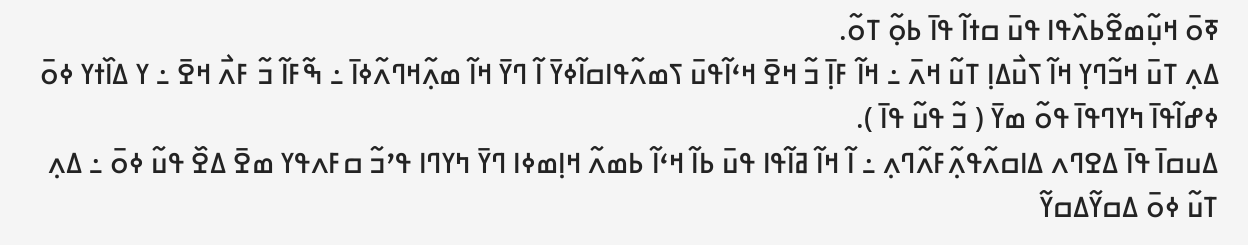ߧߋ߫ ߞߎ߲߬ߘߐ߬ߕߍ߰ߟߊ ߟߎ߫ ߛߙߊ߬ ߟߊ߫ ߕߋ߲߬ ߠߋ߬.
ߡߍ߲ ߠߎ߫ ߞߏ߬ߣߌ߲ ߞߊ߬ ߖߎ߯ߡߊ߲ ߠߎ߬ ߞߍ߫ ߸ ߞߊ߬ ߓߊ߲߫ ߏ߬ ߞߐ߫ ߞߵߊ߬ߟߎ߫ ߖߘߍ߬ߟߊߛߊ߬ߦߌ߫ ߊ߬ ߣߌ߫ ߞߊ߬ ߘߍ߲߬ߞߣߍ߬ߦߊ߫ ߸ ߒ߬ߓߊ߬ ߏ߬ ߓߍ߯ ߞߐ߫ ߸ ߌ ߡߊ߰ߙߌ ߦߋ߫ ߦߝߊ߬ߟߊ߫ ߤߌߣߟߊ߫ ߟߋ߬ ߘߌ߫ ( ߏ߬ ߟߎ߬ ߟߊ߫ ).
ߡߎߛߊ߫ ߟߊ߫ ߡߐߣߍ ߡߊߛߍ߬ߟߍ߲߬ߓߍ߬ߣߍ߲ ߸ ߊ߬ ߞߊ߬ ߥߊ߬ߟߊ ߟߎ߫ ߕߊ߬ ߞߵߊ߬ ߕߘߍ߬ ߞߊ߲ߘߦߊ ߣߌ߫ ߤߌߣߊ ߟߴߏ߬ ߛߓߍߟߌ ߘߐ߫ ߡߐ߰ ߟߎ߬ ߦߋ߫ ߸ ߡߍ߲ ߠߎ߬ ߦߋ߫ ߡߛߌ߬ߡߛߌ߬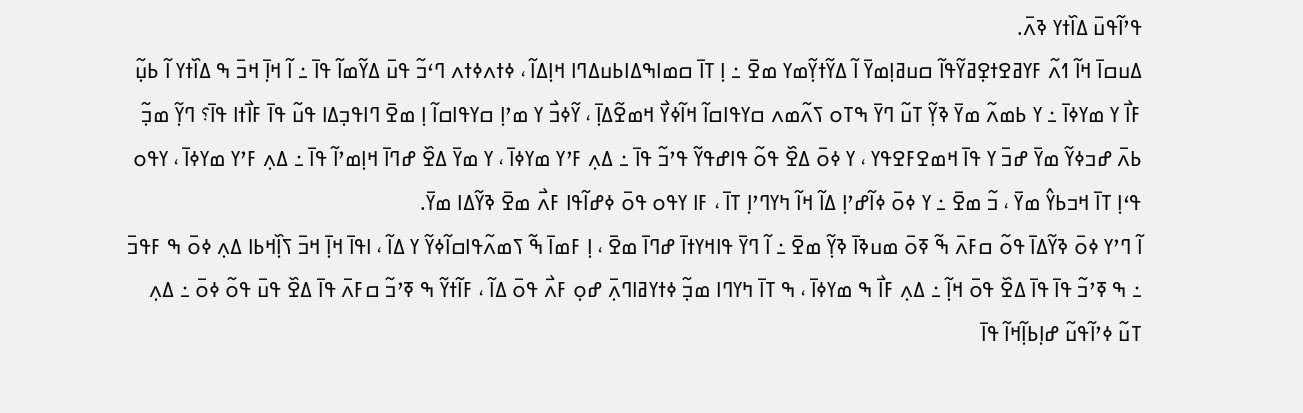ߟߴߊ߬ߟߎ߫ ߡߊ߰ߙߌ ߢߍ߫.
ߡߎߛߊ߫ ߞߊ߬ ߗߍ߬ ߓߌߥߐߙߐ߲ߥߌ߬ߟߊ߬ ߛߎߥߊ߲ߘߌ߫ ߊ߬ ߡߌ߬ߙߌ߲߬ߘߌ ߘߐ߫ ߸ ߊ߲ ߠߊ߫ ߛߘߊߒߡߊߕߎߡߣߊ ߞߊ߲ߡߊ߬ ، ߦߙߍߦߙߍ ߣߵߏ߬ ߟߎ߫ ߡߌ߬ߘߊ߬ ߟߊ߫ ߸ ߊ߬ ߞߊ߲߫ ߞߏ߫ ߒ ߡߊ߰ߙߌ ߊ߬ ߕߎ߲߬ ߓߊ߯ ߌ ߘߌߦߊ߫ ߸ ߌ ߕߘߍ߬ ߘߌ߫ ߢߌ߲߬ ߠߎ߬ ߣߌ߫ ߒߠߋ ߖߍ߬ߘߍ ߛߌߟߊߛߊ߬ ߞߊ߬ߦߌ߯ ߞߘߐ߬ߡߊ߲߫ ، ߌ߬ߦߏ߯ ߌ ߘߴߊ߲ ߛߌߟߊߛߊ߬ ߊ߲ ߘߐ߫ ߣߊߟߏ߲ߡߊ ߟߎ߬ ߟߊ߫ ߓߊ߯ߙߊ ߟߊ߫؟ ߣߌ߲߬ ߘߏ߲߬ ߕߍ߫ ߝߏߦߌ߬ ߘߌ߫ ߝߏ߫ ߌ ߟߊ߫ ߞߘߐߓߐߟߌ ، ߌ ߦߋ߫ ߡߐ߰ ߟߋ߬ ߟߊߝߟߌ߬ ߟߴߏ߬ ߟߊ߫ ߸ ߡߍ߲ ߓߴߌ ߘߌߦߊ߫ ، ߌ ߘߌ߫ ߡߐ߰ ߝߣߊ߫ ߞߊ߲ߘߴߊ߬ ߟߊ߫ ߸ ߡߍ߲ ߓߴߌ ߘߌߦߊ߫ ، ߌߟߋ ߟߵߊ߲ ߠߊ߫ ߞߏߕߌ߮ ߘߌ߫ ، ߏ߬ ߘߐ߫ ߸ ߌ ߦߋ߫ ߦߊ߬ߝߴߊ߲ ߡߊ߬ ߞߊ߬ ߤߌߣߴߊ߲ ߠߊ߫ ، ߓߊ ߌߟߋ ߟߋ߫ ߦߝߊ߬ߟߊ ߓߍ߯ ߘߐ߫ ߢߌ߬ߡߊ ߘߌ߫.
ߊ߬ ߣߴߌ ߦߋ߫ ߢߌ߬ߡߊ߫ ߟߋ߬ ߛߓߍ߫ ߒ߬ ߧߋ߫ ߘߎߢߊ߫ ߢߌ߲߬ ߘߐ߫ ߸ ߊ߬ ߣߌ߫ ߟߊߞߌߙߊ߫ ߝߣߊ߫ ߘߐ߫ ، ߊ߲ ߓߘߊ߫ ߒ߬ ߖߘߍ߬ߟߊߛߊ߬ߦߌ߬ ߌ ߡߊ߬ ، ߊߟߊ߫ ߞߊ߲߫ ߞߏ߫ ߖߊ߲߰ߞߕߊ ߡߍ߲ ߦߋ߫ ߒ ߓߟߏ߫ ߸ ߒ ߧߴߏ߬ ߟߊ߫ ߟߊ߫ ߡߐ߰ ߟߋ߫ ߞߊ߲߬ ߸ ߡߍ߲ ߓߊ߯ ߒ ߘߌߦߊ߫ ، ߒ ߠߊ߫ ߤߌߣߊ ߘߏ߲߬ ߦߙߌߥߊߣߍ߲߫ ߝߋ߲ ߓߍ߯ ߟߋ߫ ߡߊ߬ ، ߓߊ߬ߙߌ߬ ߒ ߧߴߏ߬ ߛߓߍ߫ ߟߊ߫ ߡߐ߰ ߟߎ߫ ߟߋ߬ ߦߋ߫ ߸ ߡߍ߲ ߠߎ߬ ߦߴߊ߬ߟߎ߬ ߝߊ߲ߕߊ߲߬ߞߊ߬ ߟߊ߫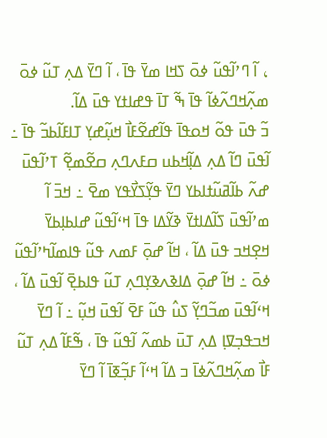، ߊ߬ ߣߴߊ߬ߟߎ߬ ߦߋ߫ ߖߞߊ ߘߌ߫ ߟߊ߫ ، ߊ߬ ߣߌ߫ ߡߍ߲ ߠߎ߬ ߦߋ߫ ߘߍ߲߬ߞߣߍ߬ߦߊ߬ ߟߊ߫ ߒ߬ ߠߊ߫ ߟߝߊߙߌ ߟߎ߫ ߡߊ߬.
ߏ߬ ߟߎ߫ ߟߋ߬ ߞߋߟߊ߫ ߟߊ߬ߝߐ߬ߓߊ߯ ߞߎ߲߬ߝߌ߲ ߠߊߓߊ߬ߕߏ߬ ߟߊ߫ ߸ ߊ߬ߟߎ߫ ߣߊ߬ ߡߍ߲ ߡߊ߲߬ߞߕߎ ߛߓߍߣߍ߲ ߛߐ߬ߘߐ߲߬ ߠߴߊ߬ߟߎ߫ ߝߍ߬ ߕߊ߬ߥߎ߬ߙߊߕߌ ߣߌ߫ ߟߌ߲߬ߖߌ߯ߟߌ ߘߐ߫ ߸ ߞߏ߫ ߊ߬ ߘߴߊ߬ߟߎ߫ ߖߊ߬ߡߊߙߌ߫ ߢߌ߬ߡߊ ߟߊ߫ ߞߵߊ߬ߟߎ߬ ߝߊߕߊ߲ߕߌ߫ ߞߐ߲ߞߏ ߟߎ߫ ߡߊ߬ ، ߞߊ߬ ߝߋ߲߫ ߓߘߍ ߟߎ߬ ߟߊߘߊ߬ߤߴߊ߬ߟߎ߬ ߦߋ߫ ߸ ߞߊ߬ ߝߋ߲߫ ߡߊߢߍߢߌ߲ߣߍ߲ ߠߎ߬ ߟߊߕߐ߲߫ ߊ߬ߟߎ߫ ߡߊ߬ ، ߞߵߊ߬ߟߎ߫ ߘߏ߬ߣߌ߲߬ ߖߎ߮ ߟߎ߬ ߓߐ߫ ߊ߬ߟߎ߫ ߞߎ߲߬ ߸ ߊ߬ ߣߌ߫ ߞߏߟߏ߲ߜߊ߲ ߡߍ߲ ߠߎ߫ ߕߘߍ߬ ߊ߬ߟߎ߬ ߟߊ߫ ، ߒ߬ߓߊ߬ ߡߍ߲ ߠߎ߬ ߓߊ߯ ߘߍ߲߬ߞߣߍ߬ߦߊ߫ ߏ ߡߊ߬ ߞߵߊ߬ ߓߏ߲߬ߧߊ߫ ߊ߬ ߣߌ߫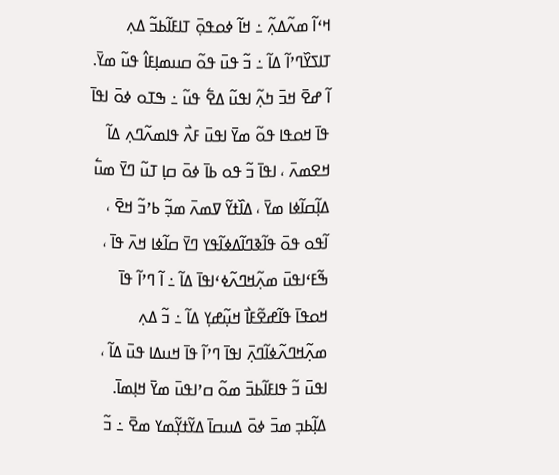ߞߵߊ߬ ߘߍ߬ߡߍ߲߬ ߸ ߞߊ߬ ߦߋߟߋ߲߫ ߠߊߓߊ߬ߕߏ߬ ߡߍ߲ ߠߊߖߌ߰ߣߴߊ߬ ߡߊ߬ ߸ ߏ߬ ߟߎ߫ ߟߋ߬ ߛߎߘߊ߲ߓߊ߮ ߟߎ߬ ߘߌ߫.
ߊ߬ ߝߐ߫ ߞߏ߫ ߤߍ߲߬ ߊߟߎ߬ ߡߐ߱ ߟߎ߬ ߸ ߒߠߋ ߦߋ߫ ߊߟߊ߫ ߟߊ߫ ߞߋߟߊ ߟߋ߬ ߘߌ߫ ߊߟߎ߫ ߓߍ߯ ߟߊߘߍ߬ߣߍ߲ ߡߊ߬ ߞߐߘߍ߫ ، ߊߟߊ߫ ߏ߬ ߟߋ ߕߊ߫ ߦߋ߫ ߛߊ߲ ߠߎ߬ ߣߌ߫ ߘߎ߱ ߡߊ߲߬ߛߊ߬ߦߊ ߘߌ߫ ، ߡߊ߰ߙߌ߬ ߜߘߍ߫ ߘߏ߲߬ ߕߴߏ߬ ߞߐ߫ ، ߊ߬ߟߋ ߟߋ߫ ߟߊ߬ߢߣߊ߬ߡߦߊ߬ߟߌ ߣߌ߫ ߛߊ߬ߦߊ ߞߍ߫ ߟߊ߫ ، ߒ߬ߓߵߊߟߎ߫ ߘߍ߲߬ߞߣߍ߬ߦߵߊߟߊ߫ ߡߊ߬ ߸ ߊ߬ ߣߴߊ߬ ߟߊ߫ ߞߋߟߊ߫ ߟߊ߬ߝߐ߬ߓߊ߯ ߞߎ߲߬ߝߌ߲ ߡߊ߬ ߸ ߏ߬ ߡߍ߲ ߘߍ߲߬ߞߣߍ߬ߦߊ߬ߣߍ߲߫ ߊߟߊ߫ ߣߴߊ߬ ߟߊ߫ ߞߎߡߊ ߟߎ߫ ߡߊ߬ ، ߊߟߎ߫ ߏ߬ ߟߊߓߊ߬ߕߏ߫ ߘߋ߬ ߛߴߊߟߎ߫ ߘߌ߫ ߞߊ߲ߘߊ߫.
ߡߊ߲߬ߕߏ߲ ߘߏ߫ ߦߋ߫ ߡߎߛߊ߫ ߡߌ߬ߙߌ߲߬ߘߌ ߘߐ߫ ߸ ߏ߬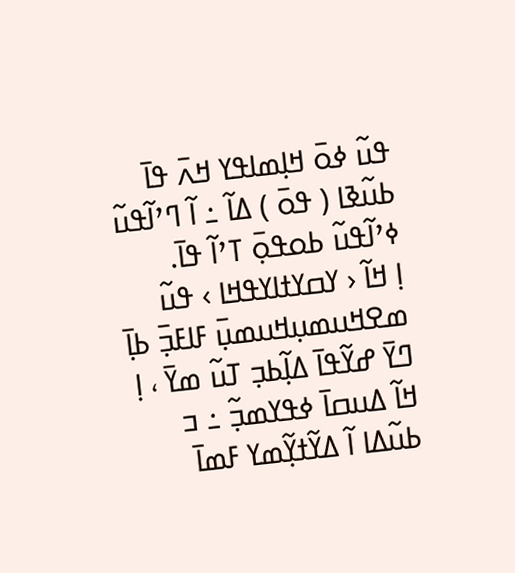ߟߎ߬ ߦߋ߫ ߞߊ߲ߘߊߟߌ ߞߍ߫ ߟߊ߫ ߕߎ߬ߢߊ ( ߟߋ߫ ) ߡߊ߬ ߸ ߊ߬ ߣߴߊ߬ߟߎ߬ ߦߴߊ߬ߟߎ߬ ߕߋߟߋ߲߫ ߠߴߊ߬ ߟߊ߫.
ߊ߲ ߞߊ߬ ‹ ߌߛߌߙߊߌߟߞߊ › ߟߎ߬ ߘߐߞߎߘߎ߲ߞߎߘߎ߲߫ ߓߊߓߏ߲߫ ߕߊ߲߫ ߣߌ߫ ߝߌ߬ߟߊ߫ ߡߊ߲߬ߕߏ߲ ߠߎ߬ ߘߌ߫ ، ߊ߲ ߞߊ߬ ߡߎߛߊ߫ ߦߟߌߘߏ߲߬ ߸ ߏ ߕߎ߬ߡߊ ߊ߬ ߡߌ߬ߙߌ߲߬ߘߌ ߓߘߊ߫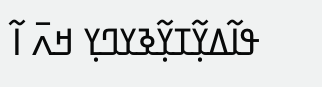ߟߊ߬ߡߌ߲߬ߠߌ߲߬ߢߌߣߌ߲ ߞߍ߫ ߊ߬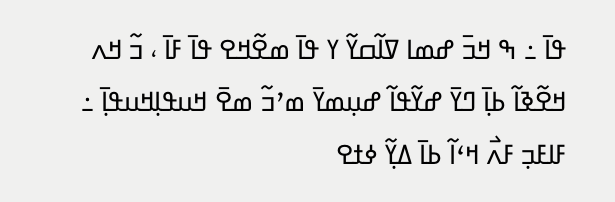ߟߊ߫ ߸ ߒ ߞߏ߫ ߝߘߊ ߜߊ߬ߛߌ߬ ߌ ߟߊ߫ ߘߐ߬ߞߐ ߟߊ߫ ߓߊ߫ ، ߏ߬ ߞߍ ߞߐ߬ߢߊ߬ ߕߊ߲߫ ߣߌ߫ ߝߌ߬ߟߊ߬ ߝߎ߲ߘߌ߫ ߘߴߏ߬ ߘߐ߫ ߞߎߟߊ߲ߞߎߟߊ߲߫ ߸ ߓߊߓߏ߲ ߓߍ߯ ߞߵߊ߬ ߕߊ߫ ߡߌ߲߬ ߦߙߐ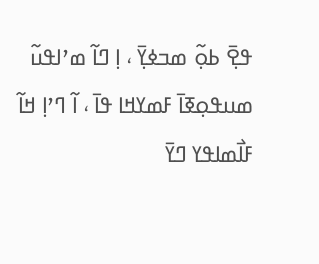ߟߐ߲߫ ߕߋ߲߬ ߘߏߦߌ߲߫ ، ߊ߲ ߣߊ߬ ߘߴߊߟߎ߬ ߘߎߟߋ߲ߧߊ߫ ߓߘߌߞߊ ߟߊ߫ ، ߊ߬ ߣߴߊ߲ ߞߊ߬ ߓߊ߯ߘߊߟߌ ߣߌ߫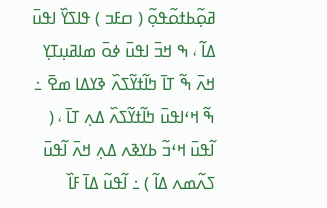ߥߋ߲߬ߕߙߋ߬ߟߋ߲߬ ( ߛߓߏ ) ߟߊߖߌ߰ ߊߟߎ߫ ߡߊ߬ ، ߒ ߞߏ߫ ߊߟߎ߫ ߦߋ߫ ߘߊߥߎ߲ߠߌ߲ ߞߍ߫ ߒ߬ ߠߊ߫ ߤߊ߬ߙߌ߬ߖߍ߰ ߢߌߡߊ ߘߐ߫ ߸ ߒ߬ ߞߵߊߟߎ߫ ߤߊ߬ߙߌ߬ߖߍ߰ ߡߍ߲ ߠߊ߫ ، ( ߊ߬ߟߎ߫ ߞߵߏ߬ ߕߌߢߍ ߡߍ߲ ߞߍ߫ ߊ߬ߟߎ߫ ߖߍ߬ߘߍ ߡߊ߬ ) ߸ ߊ߬ߟߎ߬ ߡߊ߫ ߓߊ߰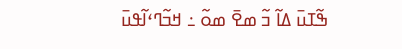ߒ߬ߠߎ߫ ߡߊ߬ ߏ߬ ߘߐ߫ ߘߋ߬ ߸ ߞߏ߬ߣߵߊ߬ߟߎ߫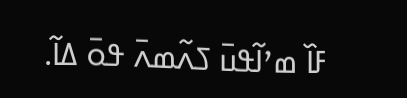ߓߊ߰ ߘߴߊ߬ߟߎ߫ ߖߍ߬ߘߍ߫ ߟߋ߫ ߡߊ߬.